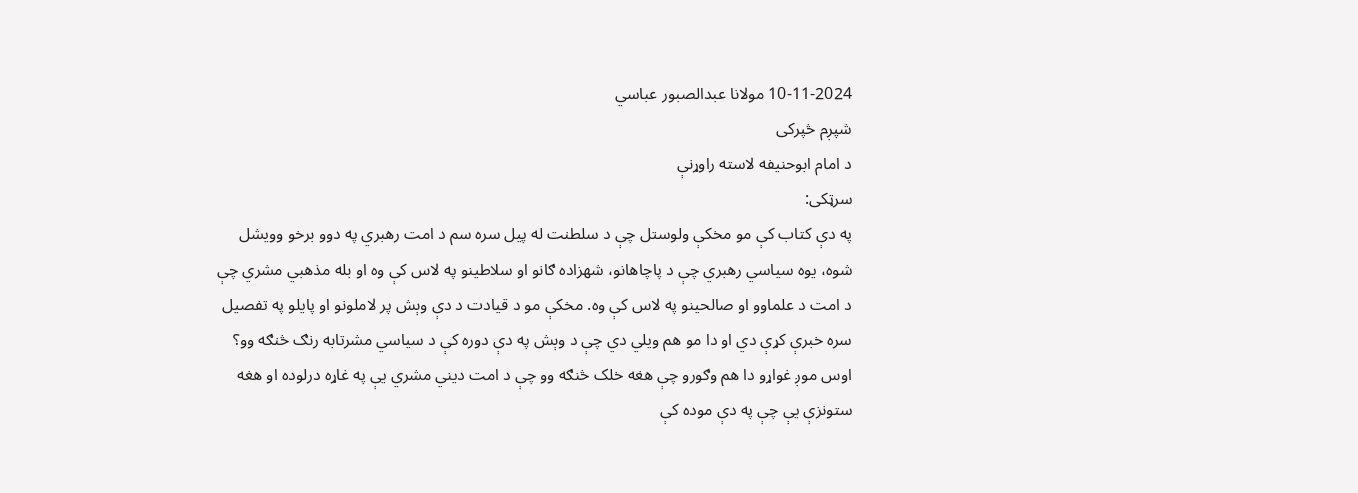10-11-2024 مولانا عبدالصبور عباسي
شپږم څپرکی
د امام ابوحنيفه لاسته راوړنې
سرټکی:
په دې کتاب کې مو مخکې ولوستل چې د سلطنت له پیل سره سم د امت رهبري په دوو برخو وویشل شوه، یوه سیاسي رهبري چې د پاچاهانو، شهزاده ګانو او سلاطينو په لاس کې وه او بله مذهبي مشري چې د امت د علماوو او صالحينو په لاس کې وه. مخکې مو د قیادت د دې وېش پر لاملونو او پايلو په تفصيل سره خبرې کړې دي او دا مو هم ويلي دي چې د وېش په دې دوره کې د سياسي مشرتابه رنګ څنګه وو؟ اوس موږ غواړو دا هم وګورو چې هغه خلک څنګه وو چې د امت دیني مشري يې په غاړه درلوده او هغه ستونزې يې چې په دې موده کې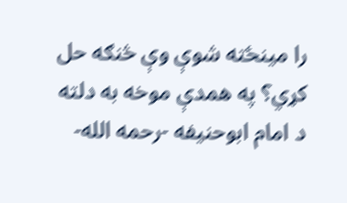را مينځته شوې وې څنګه حل کړي؟ په همدې موخه به دلته د امام ابوحنيفه -رحمه الله-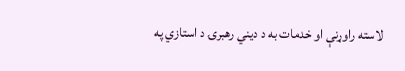لاسته راوړنې او خدمات به د ديني رهبرۍ د استازي په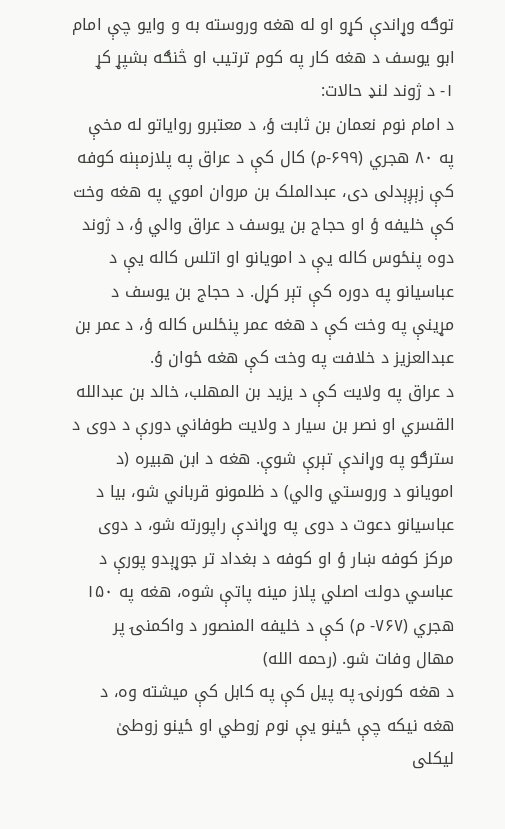توګه وړاندې کړو او له هغه وروسته به و وايو چې امام ابو يوسف د هغه کار په کوم ترتيب او څنګه بشپړ کړ
۱- د ژوند لنډ حالات:
د امام نوم نعمان بن ثابت ؤ، د معتبرو رواياتو له مخې په ۸۰ هجري (۶۹۹-م) کال کې د عراق په پلازمېنه کوفه کې زېږېدلی دی، عبدالملک بن مروان اموي په هغه وخت کې خلیفه ؤ او حجاج بن یوسف د عراق والي ؤ، د ژوند دوه پنځوس کاله يې د امويانو او اتلس کاله يې د عباسيانو په دوره کې تېر کړل. د حجاج بن یوسف د مړینې په وخت کې د هغه عمر پنځلس کاله ؤ، د عمر بن عبدالعزیز د خلافت په وخت کې هغه ځوان ؤ.
د عراق په ولایت کې د یزید بن المهلب، خالد بن عبدالله القسري او نصر بن سیار د ولايت طوفاني دورې د دوی د سترګو په وړاندې تېرې شوې. هغه د ابن هبیره (د امویانو د وروستي والي) د ظلمونو قرباني شو، بیا د عباسیانو دعوت د دوی په وړاندې راپورته شو، د دوی مرکز کوفه ښار ؤ او کوفه د بغداد تر جوړېدو پورې د عباسي دولت اصلي پلاز مينه پاتې شوه، هغه په ۱۵۰ هجري (۷۶۷- م) کې د خلیفه المنصور د واکمنۍ پر مهال وفات شو. (رحمه الله)
د هغه کورنۍ په پیل کې په کابل کې میشته وه، د هغه نيکه چې ځينو يې نوم زوطي او ځينو زوطىٰ ليکلى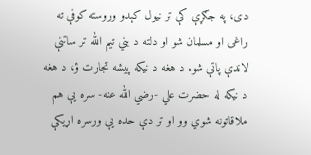دى، په جګړې کې تر نيول کېدو وروسته کوفې ته راغى او مسلمان شو او دلته د بني تيم الله تر ساتنې لاندې پاتې شو. د هغه د نيکه پيشه تجارت ؤ، د هغه د نيکه له حضرت علي -رضي الله عنه- سره يې هم ملاقاتونه شوي وو او تر دې حده يې ورسره اړيکې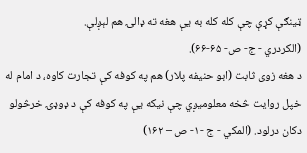ټينګې کړې چې کله کله به يې هغه ته ډالۍ هم لېږلې.
(الکردري - ج- ص- ۶۵-۶۶).
د هغه زوی ثابت (ابو حنیفه پلار) هم په کوفه کې تجارت کاوه، د امام له خپل روایت څخه معلومیږي چې نيکه یې په کوفه کې د ډوډۍ خرڅولو دکان درلود. (المکي - ج -۱- ص – ۱۶۲)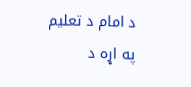د امام د تعلیم په اړه د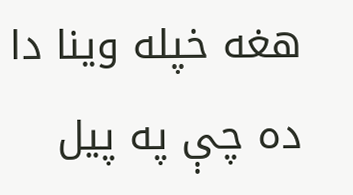هغه خپله وینا دا ده چې په پیل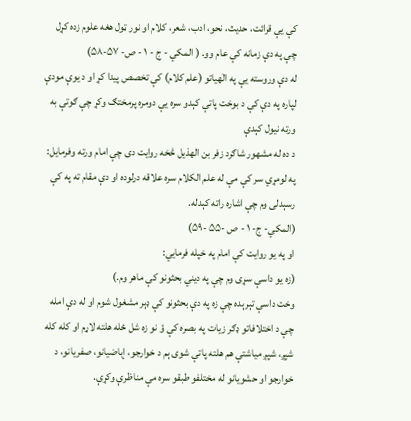کې یې قرائت، حدیث، نحو، ادب، شعر، کلام او نور ټول هغه علوم زده کړل چې په دې زمانه کې عام وو. ( المکي - ج - ۱ - ص- ۵۷-۵۸)
له دې وروسته یې په الٰهیاتو (علم کلام) کې تخصص پیدا کړ او د یوې مودې لپاره په دې کې د بوخت پاتې کېدو سره یې دومره پرمختګ وکړ چې ګوتې به ورته نيول کېدې
د ده له مشهور شاګرد زفر بن الهذیل څخه روایت دی چې امام ورته وفرمایل: په لومړي سر کې مې له علم الکلام سره علاقه درلوده او دې مقام ته په کې رسېدلی وم چې اشاره راته کېدله.
(المکي- ج- ۱ - ص -۵۵ -۵۹)
او په یو روايت کې امام په خپله فرمایي:
(زه یو داسې سړی وم چې په دیني بحثونو کې ماهر وم.)
وخت داسې تېرېده چې زه په دې بحثونو کې ډېر مشغول شوم او له دې امله چې د اختلافاتو ډګر زيات په بصره کې ؤ نو زه شل ځله هلته لاړم او کله کله شپږ، شپږ مياشتې هم هلته پاتې شوی ېم د خوارجو، إباضيانو، صفريانو، د خوارجو او حشويانو له مختلفو طبقو سره مې مناظرې وکړې.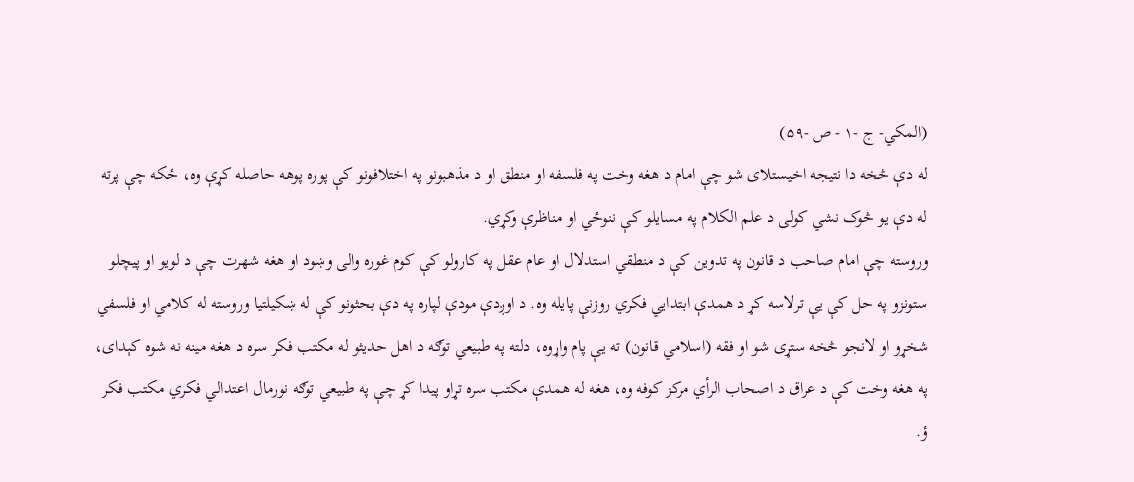(المکي- ج -۱ - ص -۵۹)
له دې څخه دا نتیجه اخیستلای شو چې امام د هغه وخت په فلسفه او منطق او د مذهبونو په اختلافونو کې پوره پوهه حاصله کړې وه، ځکه چې پرته له دې یو څوک نشي کولی د علم الکلام په مسایلو کې ننوځي او مناظرې وکړي.
وروسته چې امام صاحب د قانون په تدوين کې د منطقي استدلال او عام عقل په کارولو کې کوم غوره والی وښود او هغه شهرت چې د لویو او پیچلو ستونزو په حل کې یې ترلاسه کړ د همدې ابتدايي فکري روزنې پایله وه. د اوږدې مودې لپاره په دې بحثونو کې له ښکیلتیا وروسته له کلامي او فلسفي شخړو او لانجو څخه ستړی شو او فقه (اسلامي قانون) ته یې پام واړوه، دلته په طبيعي توګه د اهل حدیثو له مکتب فکر سره د هغه مینه نه شوه کېدای، په هغه وخت کې د عراق د اصحاب الرأي مرکز کوفه وه، هغه له همدې مکتب سره تړاو پيدا کړ چې په طبيعي توګه نورمال اعتدالي فکري مکتب فکر ؤ.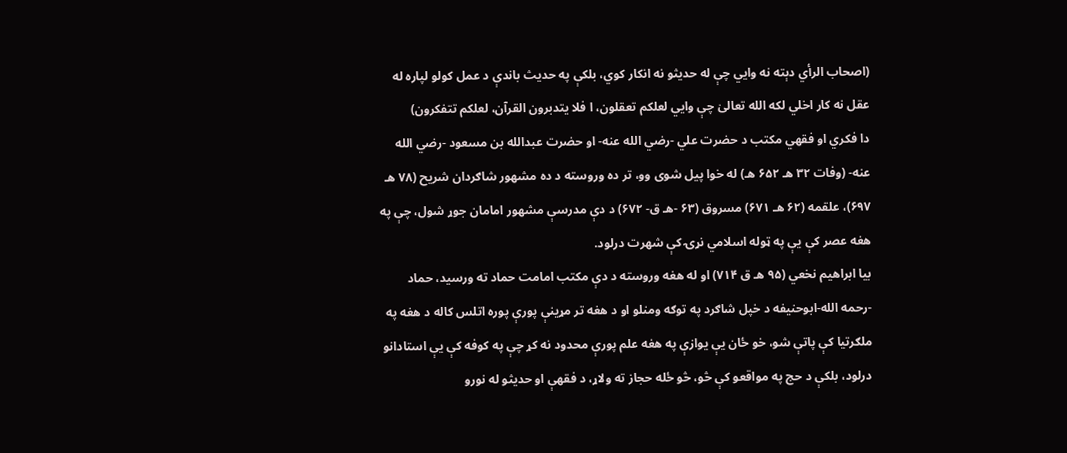(اصحاب الرأي دېته نه وايي چې له حدیثو نه انکار کوي، بلکې په حديث باندې د عمل کولو لپاره له عقل نه کار اخلي لکه الله تعالیٰ چې وايي لعلکم تعقلون، ا فلا یتدبرون القرآن، لعلکم تتفکرون)
دا فکري او فقهي مکتب د حضرت علي -رضي الله عنه- او حضرت عبدالله بن مسعود -رضي الله عنه- (وفات ۳۲ هـ ۶۵۲ هـ) له خوا پيل شوی وو، تر ده وروسته د ده مشهور شاګردان شريح (۷۸ هـ ۶۹۷)، علقمه (۶۲ هـ ۶۷۱) مسروق (۶۳ -هـ ق- ۶۷۲) د دې مدرسې مشهور امامان جوړ شول، چې په هغه عصر کې يې په ټوله اسلامي نړۍ کې شهرت درلود.
بیا ابراهیم نخعي (۹۵ هـ ق ۷۱۴) او له هغه وروسته د دې مکتب امامت حماد ته ورسید، حماد -رحمه الله-ابوحنيفه د خپل شاګرد په توګه ومنلو او د هغه تر مړينې پورې پوره اتلس کاله د هغه په ملګرتيا کې پاتې شو، خو ځان يې يوازې په هغه علم پورې محدود نه کړ چې په کوفه کې يې استادانو درلود، بلکې د حج په مواقعو کې څو، څو ځله حجاز ته ولاړ، د فقهې او حديثو له نورو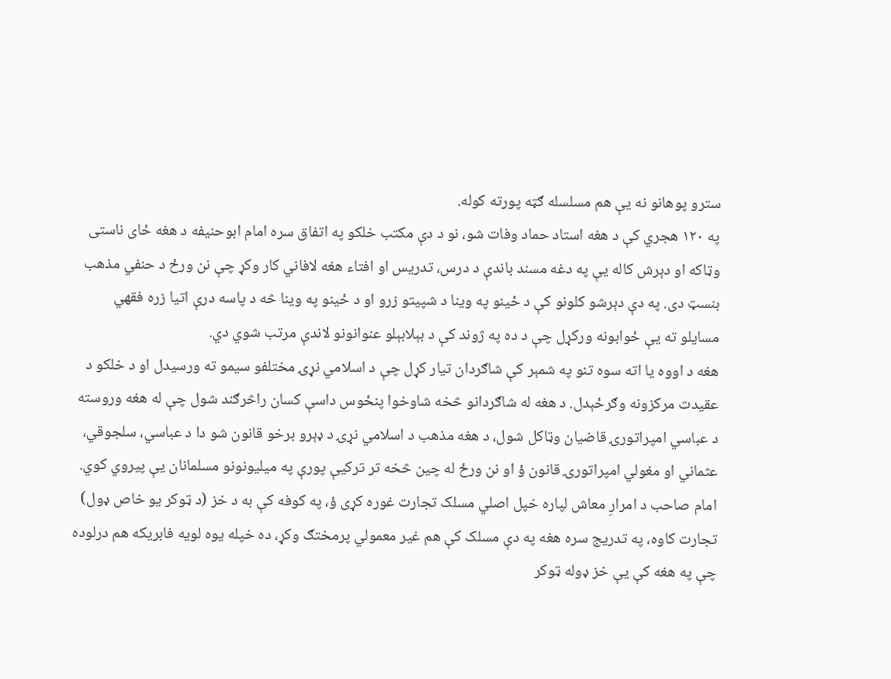سترو پوهانو نه يې هم مسلسله ګټه پورته کوله.
په ۱۲۰ هجري کې د هغه استاد حماد وفات شو، نو د دې مکتب خلکو په اتفاق سره امام ابوحنیفه د هغه ځای ناستی وټاکه او دېرش کاله یې په دغه مسند باندې د درس، تدریس او افتاء هغه لافاني کار وکړ چې نن ورځ د حنفي مذهب بنسټ دی. په دې دېرشو كلونو كې د ځينو په وينا د شپيتو زرو او د ځينو په وينا څه د پاسه درې اتيا زره فقهي مسايلو ته يې ځوابونه وركړل چې د ده په ژوند كې د بېلابېلو عنوانونو لاندې مرتب شوي دي.
هغه د اووه یا اته سوه تنو په شمېر کې شاګردان تیار کړل چې د اسلامي نړۍ مختلفو سیمو ته ورسیدل او د خلکو د عقيدت مرکزونه وګرځېدل. د هغه له شاګردانو څخه شاوخوا پنځوس داسې کسان راڅرګند شول چې له هغه وروسته د عباسي امپراتورۍ قاضیان وټاکل شول، د هغه مذهب د اسلامي نړۍ د ډېرو برخو قانون شو دا د عباسي، سلجوقي، عثماني او مغولي امپراتورۍ قانون ؤ او نن ورځ له چين څخه تر ترکيې پورې په ميليونونو مسلمانان يې پيروي کوي. امام صاحب د امرارِ معاش لپاره خپل اصلي مسلک تجارت غوره کړی ؤ، په کوفه کې به د خز (د ټوکر یو خاص ډول) تجارت کاوه، په تدریج سره هغه په دې مسلک کې هم غیر معمولي پرمختګ وکړ، ده خپله یوه لویه فابریکه هم درلوده چې په هغه کې يې خز ډوله ټوکر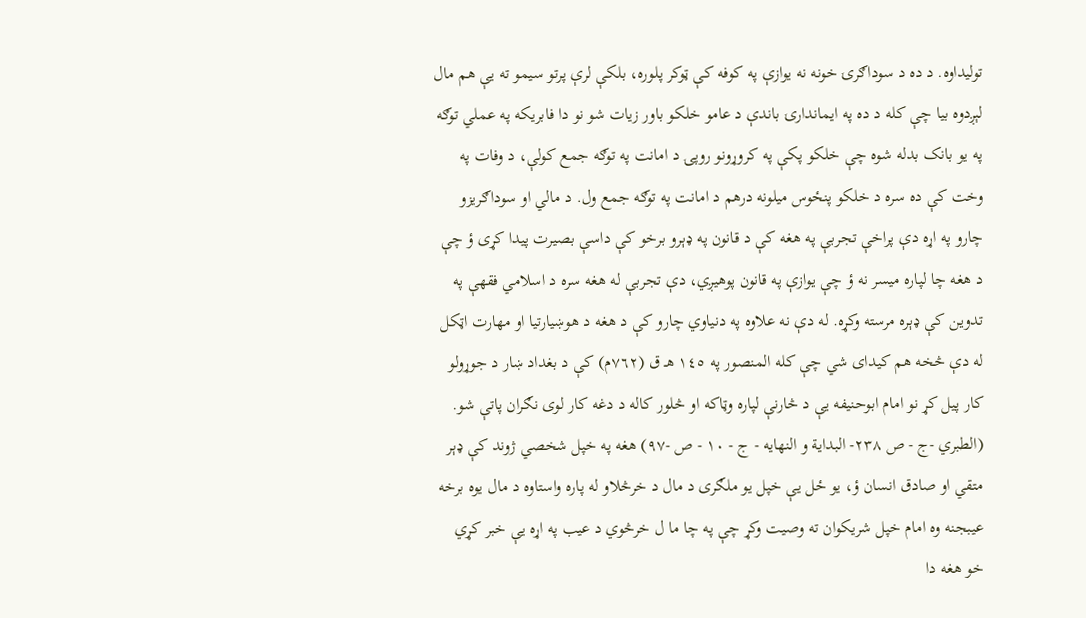توليداوه. د ده د سوداګرۍ خونه نه یوازې په کوفه کې ټوکر پلوره، بلکې لرې پرتو سیمو ته یې هم مال لېږدوه بیا چې کله د ده په ایماندارۍ باندې د عامو خلکو باور زیات شو نو دا فابريکه په عملي توګه په یو بانک بدله شوه چې خلکو پکې په کروړونو روپۍ د امانت په توګه جمع کولې، د وفات په وخت کې ده سره د خلکو پنځوس ميلونه درهم د امانت په توګه جمع ول. د مالي او سوداګریزو چارو په اړه دې پراخې تجربې په هغه کې د قانون په ډېرو برخو کې داسې بصیرت پیدا کړی ؤ چې د هغه چا لپاره ميسر نه ؤ چې یوازې په قانون پوهیږي، دې تجربې له هغه سره د اسلامي فقهې په تدوین کې ډېره مرسته وکړه. له دې نه علاوه په دنياوي چارو کې د هغه د هوښيارتيا او مهارت اټکل له دې څخه هم کيداى شي چې کله المنصور په ١٤٥ هـ ق (٧٦٢م) کې د بغداد ښار د جوړولو کار پيل کړ نو امام ابوحنيفه يې د څارنې لپاره وټاکه او څلور کاله د دغه کار لوى نګران پاتې شو.
(الطبري -ج - ص ۲۳۸- البدایة و النهايه - ج - ۱۰ - ص -۹۷) هغه په خپل شخصي ژوند کې ډېر متقي او صادق انسان ؤ، یو ځل یې خپل یو ملګری د مال د خرڅلاو له پاره واستاوه د مال يوه برخه عيبجنه وه امام خپل شريکوان ته وصيت وکړ چې په چا ما ل خرڅوي د عيب په اړه يې خبر کړي خو هغه دا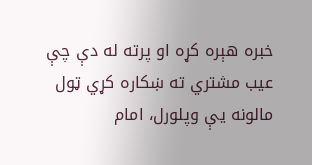خبره هېره کړه او پرته له دې چې عیب مشتري ته ښکاره کړي ټول مالونه یې وپلورل، امام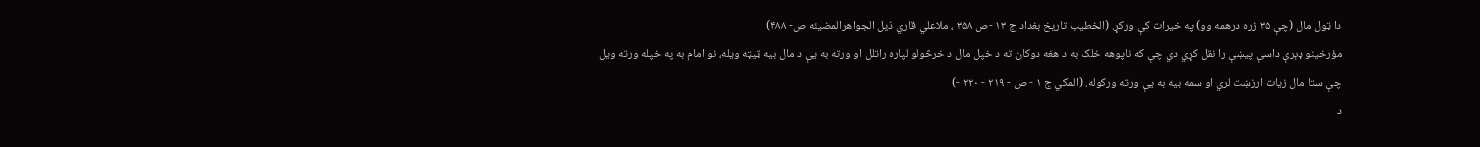دا ټول مال (چې ۳۵ زره درهمه وو) په خیرات کې ورکړ. (الخطيب تاريخ بغداد ج ۱۳ -ص ۳۵۸ ، ملاعلي قاري ذيل الجواهرالمضيئه ص- ۴۸۸)
مؤرخينو ډېرې داسې پيښې را نقل کړي دي چې که ناپوهه خلک به د هغه دوکان ته د خپل مال د خرڅولو لپاره راتلل او ورته به يې د مال بيه ټيټه ويله، نو امام به په خپله ورته ويل چې ستا مال زيات ارزښت لري او سمه بيه به يې ورته ورکوله. (المکي ج ۱ - ص - ۲۱۹ - ۲۲۰ -)
د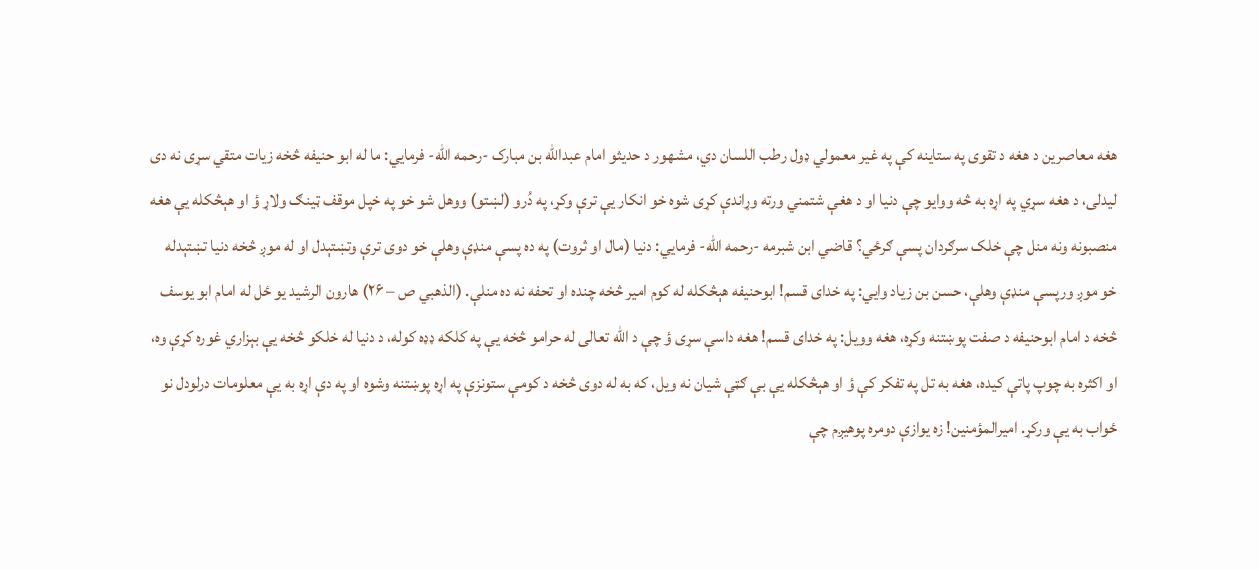هغه معاصرين د هغه د تقوی په ستاینه کې په غیر معمولي ډول رطب اللسان دي، مشهور د حدیثو امام عبدالله بن مبارک -رحمه الله- فرمایي: ما له ابو حنیفه څخه زیات متقي سړی نه دی لیدلی، د هغه سړي په اړه به څه ووايو چې دنيا او د هغې شتمني ورته وړاندې کړی شوه خو انکار یې ترې وکړ، په دُرو (لښتو) ووهل شو خو په خپل موقف ټینګ ولاړ ؤ او هېڅکله یې هغه منصبونه ونه منل چې خلک سرګردان پسې ګرځي؟ قاضي ابن شبرمه -رحمه الله- فرمايي: دنيا (مال او ثروت) په ده پسې منډې وهلې خو دوی ترې وتښتېدل او له موږ څخه دنيا تښتېدله خو موږ ورپسې منډې وهلې، حسن بن زیاد وايي: په خدای قسم! ابوحنيفه هېڅکله له کوم امير څخه چنده او تحفه نه ده منلې. (الذهبي ص – ۲۶) هارون الرشید یو ځل له امام ابو یوسف څخه د امام ابوحنیفه د صفت پوښتنه وکړه، هغه وویل: په خدای قسم! هغه داسې سړی ؤ چې د الله تعالی له حرامو څخه یې په کلکه ډډه کوله، د دنیا له خلکو څخه یې بېزاري غوره کړې وه، او اکثره به چوپ پاتې کیده، هغه به تل په تفکر کې ؤ او هېڅکله یې بې ګټې شیان نه ویل، که به له دوی څخه د کومې ستونزې په اړه پوښتنه وشوه او په دې اړه به یې معلومات درلودل نو ځواب به یې ورکړ. امیرالمؤمنین! زه یوازې دومره پوهیږم چې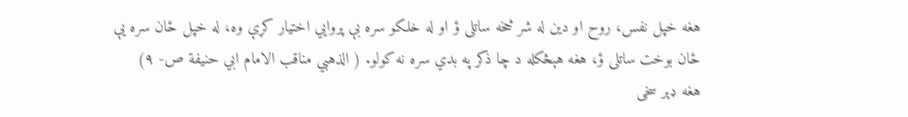هغه خپل نفس، روح او دین له شر څخه ساتلی ؤ او له خلکو سره بې پروایي اختيار کړې وه، له خپل ځان سره یې ځان بوخت ساتلی ؤ، هغه هېڅکله د چا ذکر په بدي سره نه کولو. ( الذهبي مناقب الامام ابي حنيفة ص- ۹)
هغه ډېر سخی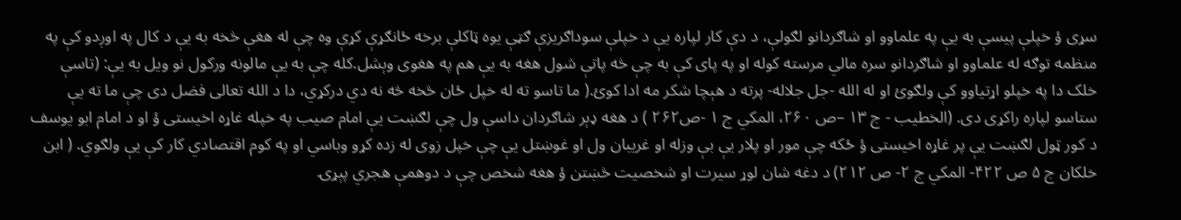سړی ؤ خپلې پیسې به یې په علماوو او شاګردانو لګولې، د دې کار لپاره یې د خپلې سوداګریزې ګټې یوه ټاکلې برخه ځانګړې کړې وه چې له هغې څخه به یې د کال په اوږدو کې په منظمه توګه له علماوو او شاګردانو سره مالي مرسته کوله او په پای کې به چې څه پاتې شول هغه به يې هم په هغوی وېشل.کله چې به يې مالونه ورکول نو ويل به يې: (تاسې خلک دا په خپلو اړتياوو کې ولګوئ او له الله -جل جلاله- پرته د هېچا شکر مه ادا کوئ.( ما تاسو ته له خپل ځان څخه څه نه دي درکړي، دا د الله تعالی فضل دی چې ما ته یې ستاسو لپاره راکړی دی. (الخطیب - ج ۱۳ –ص ۲۶۰، المکي ج ۱ -ص۲۶۲ ) د هغه ډېر شاګردان داسې ول چې لګښت يې امام صيب په خپله غاړه اخيستی ؤ او د امام ابو يوسف د کور ټول لګښت يې پر غاړه اخيستی ؤ ځکه چې مور او پلار يې بې وزله او غريبان ول او غوښتل يې چې خپل زوى له زده کړو وباسي او په کوم اقتصادي کار کې يې ولګوي. ( ابن خلکان ج ۵ ص ۴۲۲- المکي ج ۲- ص ۲۱۲) د دغه شان لوړ سيرت او شخصيت څښتن ؤ هغه شخص چې د دوهمې هجري پېړۍ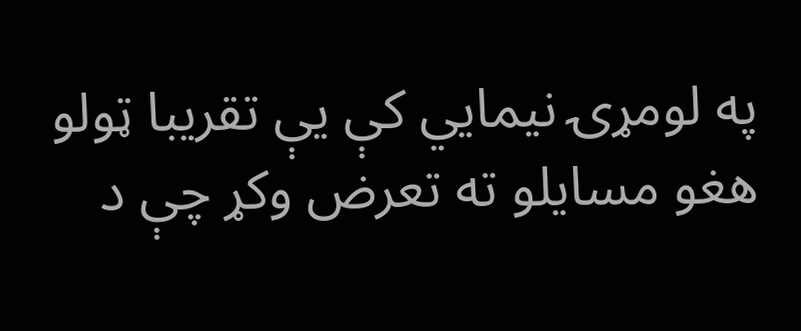په لومړۍ نيمايي کې يې تقريبا ټولو هغو مسایلو ته تعرض وکړ چې د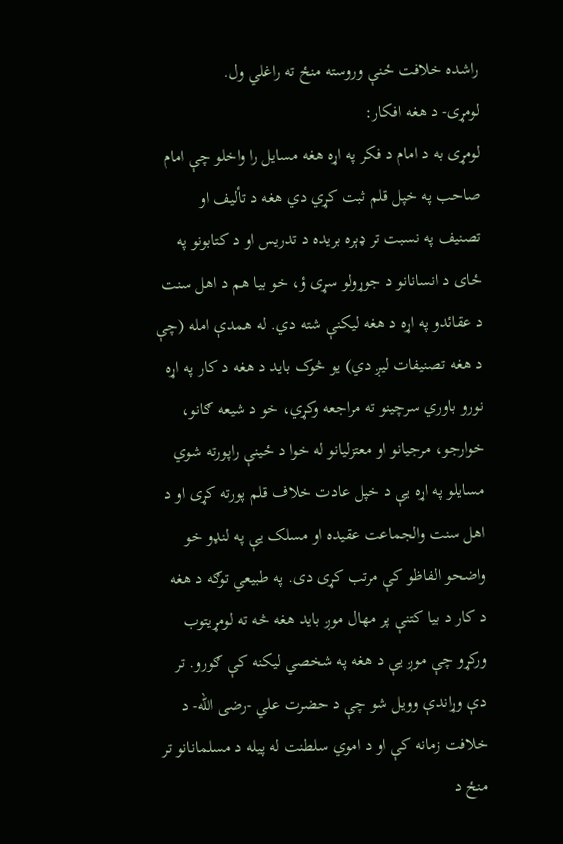راشده خلافت ځنې وروسته منځ ته راغلي ول.
لومړی- د هغه افکار:
لومړی به د امام د فکر په اړه هغه مسایل را واخلو چې امام صاحب په خپل قلم ثبت کړي دي هغه د تأليف او تصنیف په نسبت تر ډېره بریده د تدريس او د کتابونو په ځای د انسانانو د جوړولو سړی ؤ، خو بيا هم د اهل سنت د عقائدو په اړه د هغه ليکنې شته دي. له همدې امله (چې د هغه تصنیفات ليږ دي) یو څوک باید د هغه د کار په اړه نورو باوري سرچینو ته مراجعه وکړي، خو د شيعه ګانو، خوارجو، مرجيانو او معتزليانو له خوا د ځينې راپورته شوي مسایلو په اړه يې د خپل عادت خلاف قلم پورته کړی او د اهل سنت والجماعت عقيده او مسلک يې په لنډو خو واضحو الفاظو کې مرتب کړی دی. په طبیعي توګه د هغه د کار د بیا کتنې پر مهال موږ باید هغه څه ته لومړیتوب ورکړو چې موږ یې د هغه په شخصي لیکنه کې ګورو. تر دې وړاندې وویل شو چې د حضرت علي -رضی الله- د خلافت زمانه کې او د اموي سلطنت له پیله د مسلمانانو تر منځ د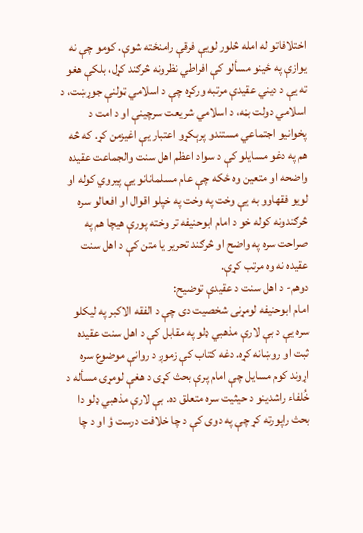اختلافاتو له امله څلور لویې فرقې رامنځته شوې. کومو چې نه یوازې په ځینو مسألو کې افراطي نظرونه څرګند کړل، بلکې هغو ته یې د دیني عقیدې مرتبه ورکړه چې د اسلامي ټولنې جوړښت، د اسلامي دولت بڼه، د اسلامي شریعت سرچینې او د امت د پخوانیو اجتماعي مستندو پرېکړو اعتبار یې اغیزمن کړ. که څه هم په دغو مسایلو کې د سواد اعظم اهل سنت والجماعت عقیده واضحه او متعين وه ځکه چې عام مسلمانانو یې پیروي کوله او لویو فقهاوو به یې وخت په وخت په خپلو اقوال او افعالو سره څرګندونه کوله خو د امام ابوحنیفه تر وخته پورې هیچا هم په صراحت سره په واضح او څرګند تحرير يا متن کې د اهل سنت عقيده نه وه مرتب کړې.
دوهم- د اهل سنت د عقیدې توضيح:
امام ابوحنيفه لومړنی شخصيت دی چې د الفقه الاکبر په ليکلو سره یې د بې لارې مذهبي ډلو په مقابل کې د اهل سنت عقيده ثبت او روښانه کړه. دغه کتاب کې زموږ د روانې موضوع سره اړوند کوم مسایل چې امام پرې بحث کړی د هغې لومړۍ مسأله د خُلفاء راشدینو د حیثیت سره متعلق ده. بې لارې مذهبي ډلو دا بحث راپورته کړ چې په دوی کې د چا خلافت درست ؤ او د چا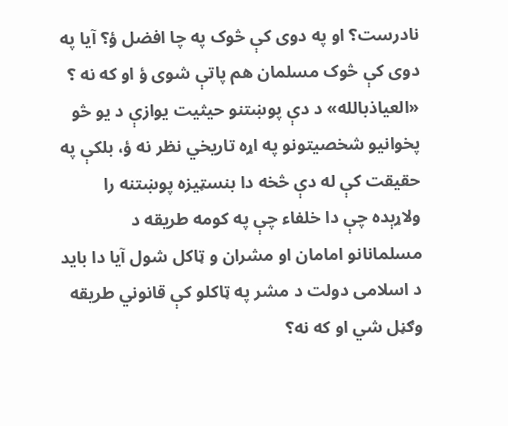نادرست؟ او په دوی کې څوک په چا افضل ؤ؟ آيا په دوی کې څوک مسلمان هم پاتې شوی ؤ او که نه ؟ «العياذبالله» د دې پوښتنو حيثيت یوازې د یو څو پخوانیو شخصیتونو په اړه تاریخي نظر نه ؤ، بلکې په حقیقت کې له دې څخه دا بنسټیزه پوښتنه را ولاړېده چې دا خلفاء چې په کومه طریقه د مسلمانانو امامان او مشران و ټاکل شول آیا دا بايد د اسلامی دولت د مشر په ټاکلو کې قانوني طریقه وګڼل شي او که نه؟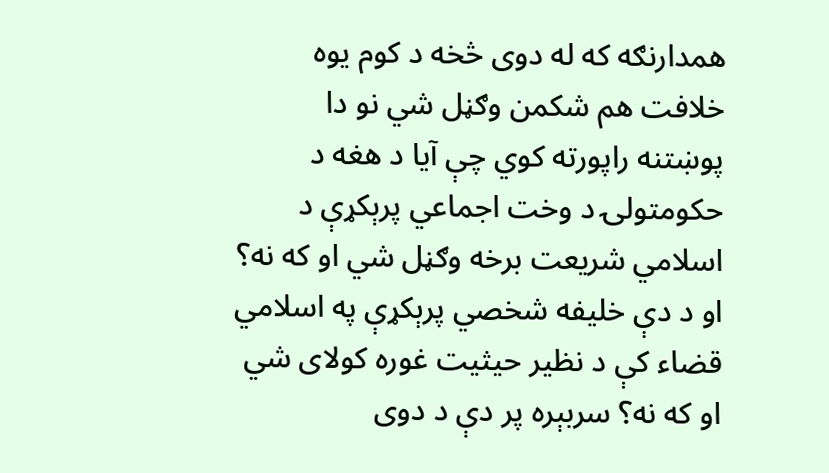همدارنګه که له دوی څخه د کوم یوه خلافت هم شکمن وګڼل شي نو دا پوښتنه راپورته کوي چې آیا د هغه د حکومتولۍ د وخت اجماعي پرېکړې د اسلامي شریعت برخه وګڼل شي او که نه؟ او د دې خليفه شخصي پرېکړې په اسلامي قضاء کې د نظير حيثيت غوره کولای شي او که نه؟ سربېره پر دې د دوی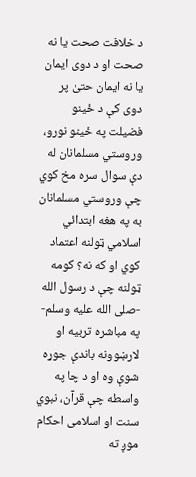د خلافت صحت يا نه صحت او د دوی ايمان يا نه ايمان حتیٰ پر دوی کې د ځينو فضيلت په ځينو نورو، وروستي مسلمانان له دې سوال سره مخ کوي چې وروستي مسلمانان به په هغه ابتدائي اسلامي ټولنه اعتماد کوي او که نه؟ کومه ټولنه چې د رسول الله -صلی الله علیه وسلم- په مباشره تربيه او لارښوونه باندې جوړه شوې وه او د چا په واسطه چې قرآن، نبوي سنت او اسلامی احکام موږ ته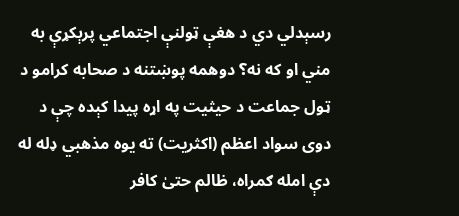رسېدلي دي د هغې ټولنې اجتماعي پرېکړې به مني او که نه؟ دوهمه پوښتنه د صحابه کرامو د ټول جماعت د حيثيت په اړه پيدا کېده چې د دوی سواد اعظم (اکثريت) ته يوه مذهبي ډله له دې امله ګمراه، ظالم حتیٰ کافر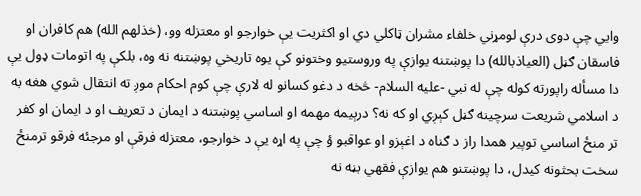وایي چې دوی درې لومړني خلفاء مشران ټاکلي دي او اکثریت يې خوارجو او معتزله وو، (خذلهم الله) هم کافران او فاسقان ګڼل (العياذبالله) دا پوښتنه یوازې په وروستیو وختونو کې یوه تاریخي پوښتنه نه وه، بلکې په اتومات ډول یې دا مسأله راپورته کوله چې له نبي -علیه السلام- څخه د دغو کسانو له لارې چې کوم احکام موږ ته انتقال شوي هغه به د اسلامي شریعت سرچینه ګڼل کېږي او که نه؟ درېیمه مهمه او اساسي پوښتنه د ایمان د تعریف او د ایمان او کفر تر منځ اساسي توپیر همدا راز د ګناه د اغېزو او عواقبو ؤ چې په اړه یې د خوارجو، معتزله فرقې او مرجئه فرقو ترمنځ سخت بحثونه کیدل، دا پوښتنو هم یوازې فقهي بڼه نه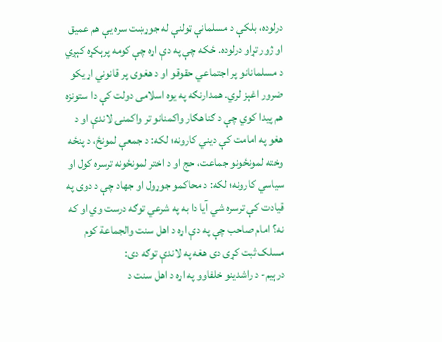درلوده، بلکې د مسلمانې ټولنې له جوړښت سره یې هم عميق او ژور تړاو درلوده. ځکه چې په دې اړه چې کومه پرېکړه کېږي د مسلمانانو پر اجتماعي حقوقو او د هغوی پر قانوني اړیکو ضرور اغېز لري. همدارنګه په یوه اسلامی دولت کې دا ستونزه هم پیدا کوي چې د ګناهګار واکمنانو تر واکمنۍ لاندې او د هغو په امامت کې دیني کارونه؛ لکه: د جمعې لمونځ، د پنځه وخته لمونځونو جماعت، حج او د اختر لمونځونه ترسره کول او سیاسي کارونه؛ لکه: د محاکمو جوړول او جهاد چې د دوی په قیادت کې ترسره شي آيا دا به په شرعي توګه درست وي او که نه؟ امام صاحب چې په دې اړه د اهل سنت والجماعة کوم مسلک ثبت کړی دی هغه په لاندې توګه دی:
درېیم- د راشدینو خلفاوو په اړه د اهل سنت د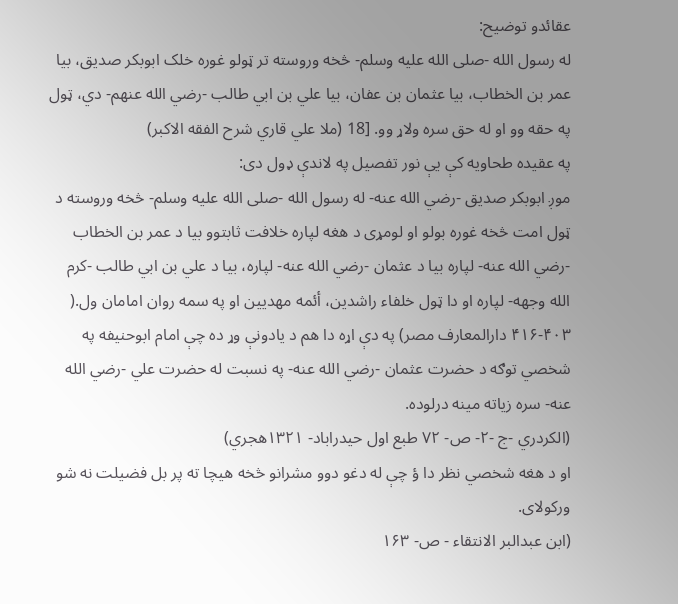عقائدو توضيح:
له رسول الله -صلی الله علیه وسلم- څخه وروسته تر ټولو غوره خلک ابوبکر صديق، بیا عمر بن الخطاب، بیا عثمان بن عفان، بیا علي بن ابي طالب -رضي الله عنهم- دي، ټول په حقه وو او له حق سره ولاړ وو. [18 (ملا علي قاري شرح الفقه الاکبر)
په عقیده طحاویه کې یې نور تفصیل په لاندې ډول دی:
موږ ابوبکر صدیق -رضي الله عنه- له رسول الله -صلی الله علیه وسلم- څخه وروسته د ټول امت څخه غوره بولو او لومړی د هغه لپاره خلافت ثابتوو بیا د عمر بن الخطاب -رضي الله عنه- لپاره بیا د عثمان -رضي الله عنه- لپاره، بیا د علي بن ابي طالب -کرم الله وجهه- لپاره او دا ټول خلفاء راشدین، أئمه مهديين او په سمه روان امامان ول.( ۴۰۳-۴۱۶ دارالمعارف مصر) په دې اړه دا هم د يادونې وړ ده چې امام ابوحنيفه په شخصي توګه د حضرت عثمان -رضي الله عنه- په نسبت له حضرت علي -رضي الله عنه- سره زياته مينه درلوده.
(الکردري -ج -۲- ص- ۷۲ طبع اول حيدراباد- ۱۳۲۱هجري)
او د هغه شخصي نظر دا ؤ چې له دغو دوو مشرانو څخه هيچا ته پر بل فضيلت نه شو ورکولای.
(ابن عبدالبر الانتقاء - ص- ۱۶۳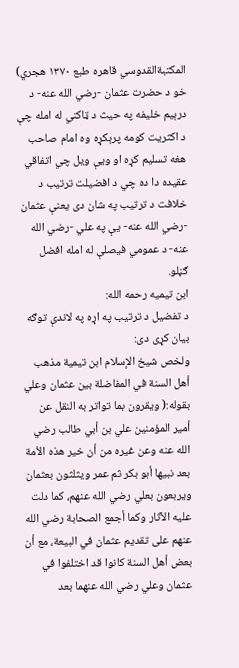المکتبةالقدوسي قاهره طبع ۱۳۷۰ هجري) خو د حضرت عثمان -رضي الله عنه- د درېیم خليفه په حیث د ټاکني له امله چې د اکثريت کومه پرېکړه وه امام صاحب هغه تسليم کړه او ویې ويل چي اتفاقي عقيده دا ده چي د افضيلت ترتيب د خلافت د ترتيب په شان دی يعنې عثمان -رضي الله عنه- یې په علي -رضي الله عنه- د عمومي فيصلې له امله افضل ګڼلو.
ابن تيميه رحمه الله:
د تفضيل د ترتيب په اړه په لاندې توګه بيان کړی دی:
ولخص شيخ الإسلام ابن تيمية مذهب أهل السنة في المفاضلة بين عثمان وعلي بقوله:( ويقرون بما تواتر به النقل عن أمير المؤمنين علي بن أبي طالب رضي الله عنه وعن غيره من أن خير هذه الأمة بعد نبيها أبو بكر ثم عمر ويثلثون بعثمان ويربعون بعلي رضي الله عنهم، كما دلت عليه الآثار وكما أجمع الصحابة رضي الله عنهم على تقديم عثمان في البيعة، مع أن بعض أهل السنة كانوا قد اختلفوا في عثمان وعلي رضي الله عنهما بعد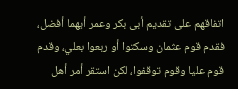اتفاقهم على تقديم أبى بكر وعمر أيهما أفضل، فقدم قوم عثمان وسكتوا أو ربعوا بعلي، وقدم قوم عليا وقوم توقفوا، لكن استقر أمر أهل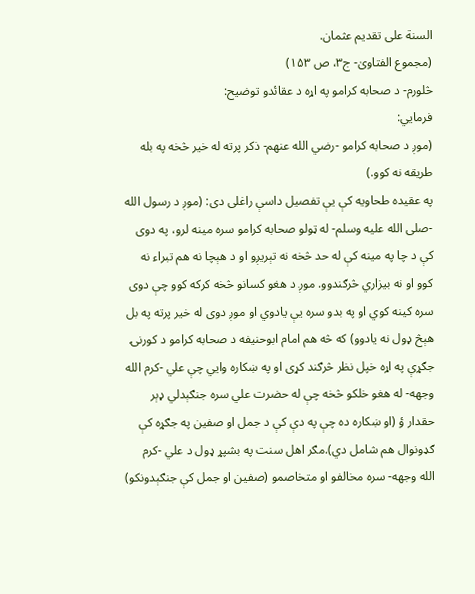السنة على تقديم عثمان.
(مجموع الفتاویٰ- ج۳، ص ۱۵۳)
څلورم- د صحابه کرامو په اړه د عقائدو توضيح:
فرمايي:
(موږ د صحابه کرامو -رضي الله عنهم- ذکر پرته له خير څخه په بله طريقه نه کوو.)
په عقیده طحاویه کې يې تفصيل داسې راغلی دی: (موږ د رسول الله -صلی الله علیه وسلم- له ټولو صحابه کرامو سره مینه لرو، په دوی کې د چا په مینه کې له حد څخه نه تېریږو او د هېچا نه هم تبراء نه کوو او نه بيزاري څرګندوو. موږ د هغو کسانو څخه کرکه کوو چې دوی سره کينه کوي او په بدو سره یې یادوي او موږ دوی له خیر پرته په بل هېڅ ډول نه یادوو) که څه هم امام ابوحنيفه د صحابه کرامو د کورنۍ جګړې په اړه خپل نظر څرګند کړی او په ښکاره وايي چې علي -کرم الله وجهه- له هغو خلکو څخه چې له حضرت علي سره جنګېدلي ډېر حقدار ؤ (او ښکاره ده چې په دې کې د جمل او صفين په جګړه کې ګډونوال هم شامل دي).مګر اهل سنت په بشپړ ډول د علي -کرم الله وجهه- سره مخالفو او متخاصمو (صفين او جمل کې جنګېدونکو)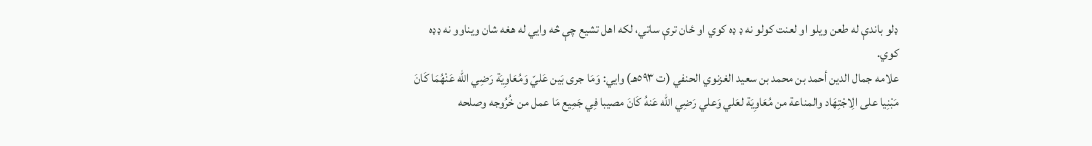ډلو باندې له طعن ويلو او لعنت کولو نه ډ ډه کوي او ځان ترې ساتي، لکه اهل تشيع چې څه وایي له هغه شان ويناوو نه ډډه کوي.
علامه جمال الدين أحمد بن محمد بن سعيد الغزنوي الحنفي (ت ٥٩٣هـ) وایي: وَمَا جرى بَين عَليّ وَمُعَاوِيَة رَضِي الله عَنْهُمَا كَانَ مَبْنِيا على الِاجْتِهَاد والمناعة من مُعَاوِيَة لعَلي وَعلي رَضِي الله عَنهُ كَانَ مصيبا فِي جَمِيع مَا عمل من خُرُوجه وصلحه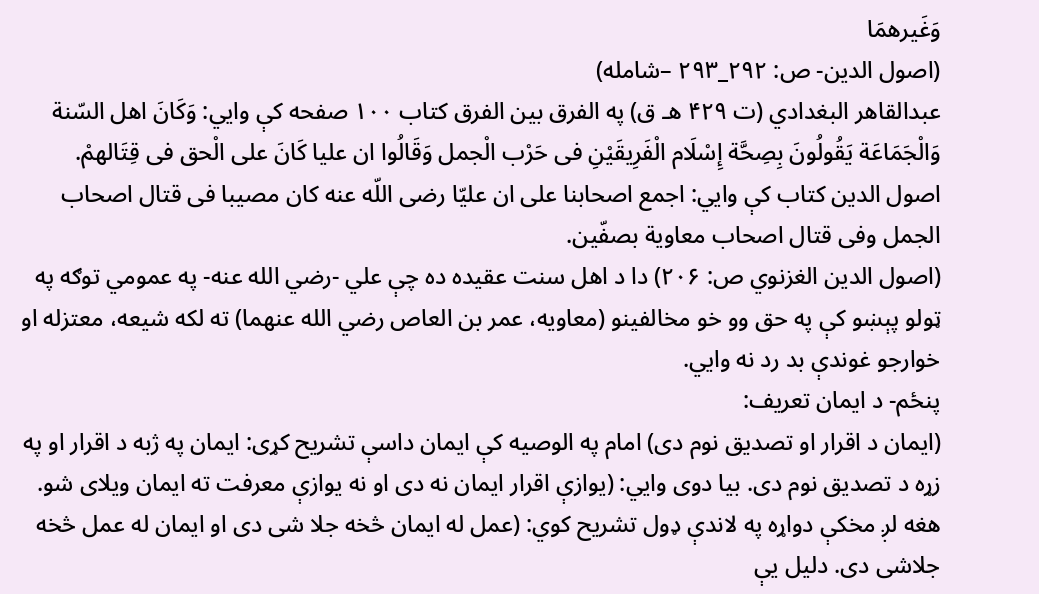وَغَيرهمَا
(اصول الدين- ص: ۲۹۲_۲۹۳ –شامله)
عبدالقاهر البغدادي (ت ۴۲۹ هـ ق) په الفرق بين الفرق کتاب ۱۰۰ صفحه کې وايي: وَكَانَ اهل السّنة وَالْجَمَاعَة يَقُولُونَ بِصِحَّة إِسْلَام الْفَرِيقَيْنِ فى حَرْب الْجمل وَقَالُوا ان عليا كَانَ على الْحق فى قِتَالهمْ.
اصول الدين کتاب کې وایي: اجمع اصحابنا على ان عليّا رضى اللّه عنه كان مصيبا فى قتال اصحاب الجمل وفى قتال اصحاب معاوية بصفّين.
(اصول الدين الغزنوي ص: ۲۰۶) دا د اهل سنت عقيده ده چې علي -رضي الله عنه- په عمومي توګه په ټولو پېښو کې په حق وو خو مخالفينو (معاويه، عمر بن العاص رضي الله عنهما) ته لکه شيعه، معتزله او خوارجو غوندې بد رد نه وايي.
پنځم- د ایمان تعریف:
(ايمان د اقرار او تصديق نوم دی) امام په الوصیه کې ايمان داسې تشریح کړی: ایمان په ژبه د اقرار او په زړه د تصديق نوم دی. بیا دوی وايي: (یوازې اقرار ایمان نه دی او نه یوازې معرفت ته ايمان ويلای شو. هغه لږ مخکې دواړه په لاندې ډول تشریح کوي: (عمل له ایمان څخه جلا شی دی او ایمان له عمل څخه جلاشی دی. دلیل یې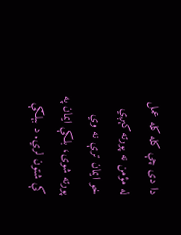دا دی چې کله کله عمل له مؤمن نه پورته کېږي خو ایمان ترې نه وي پورته شوی، بلکې ايمان په کې شتون لري. د بېلګې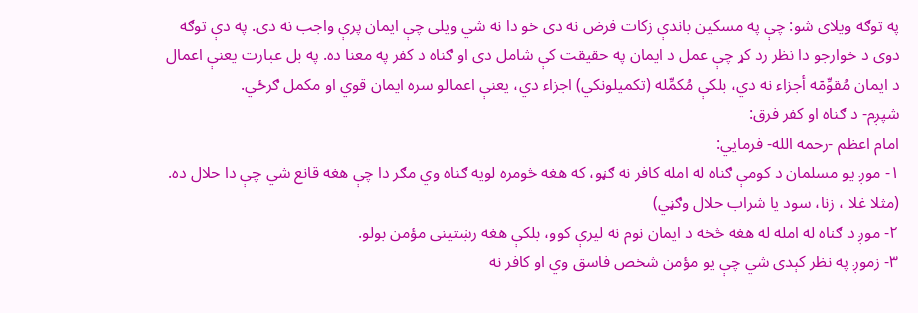په توګه ويلای شو: چې په مسکين باندې زکات فرض نه دی خو دا نه شي ويلی چې ايمان پرې واجب نه دی. په دې توګه دوی د خوارجو دا نظر رد کړ چې عمل د ایمان په حقیقت کې شامل دی او ګناه د کفر په معنا ده. په بل عبارت يعنې اعمال د ايمان مُقوِّمٙه أجزاء نه دي، بلکې مُکمِّله (تکميلونکي) اجزاء دي، يعنې اعمالو سره ايمان قوي او مکمل ګرځي.
شپږم- د ګناه او کفر فرق:
امام اعظم -رحمه الله- فرمايي:
۱- موږ یو مسلمان د کومې ګناه له امله کافر نه ګڼو، که هغه څومره لویه ګناه وي مګر دا چې هغه قانع شي چې دا حلال ده. (مثلا غلا ، زنا، سود يا شراب حلال وګڼي)
۲- موږ د ګناه له امله له هغه څخه د ایمان نوم نه لیرې کوو، بلکې هغه رښتینی مؤمن بولو.
۳- زموږ په نظر کېدی شي چې يو مؤمن شخص فاسق وي او کافر نه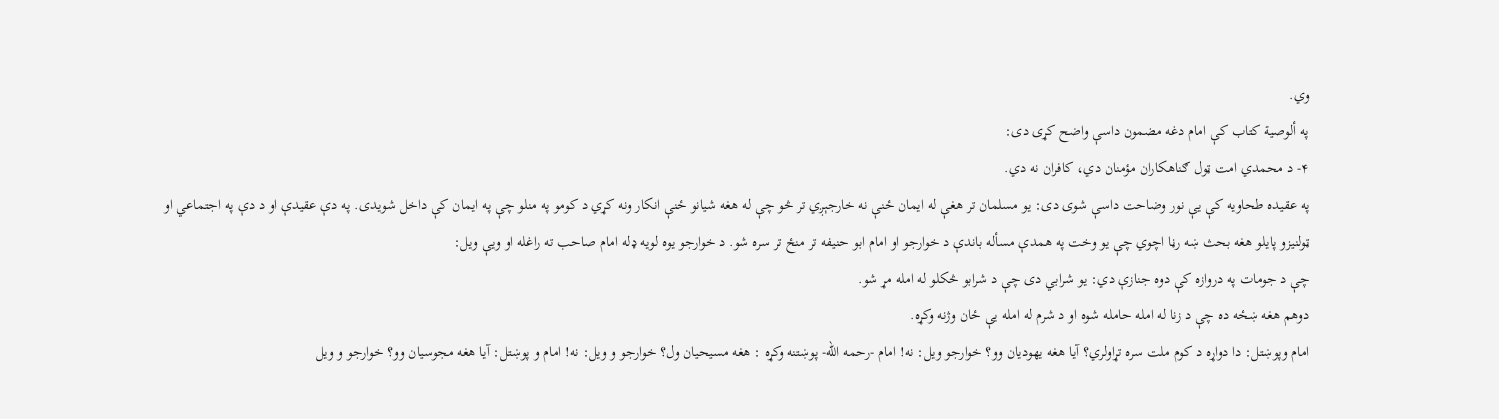وي.
په ألوصیة کتاب کې امام دغه مضمون داسې واضح کړی دی:
۴- د محمدي امت ټول ګناهکاران مؤمنان دي، کافران نه دي.
په عقیده طحاویه کې یې نور وضاحت داسې شوی دی: یو مسلمان تر هغې له ایمان ځنې نه خارجېږي تر څو چې له هغه شيانو ځنې انکار ونه کړي د کومو په منلو چې په ايمان کې داخل شویدی. په دې عقیدې او د دې په اجتماعي او ټولنیزو پایلو هغه بحث ښه رڼا اچوي چې یو وخت په همدې مسأله باندې د خوارجو او امام ابو حنیفه تر منځ تر سره شو. د خوارجو یوه لویه ډله امام صاحب ته راغله او ویې ویل:
چې د جومات په دروازه کې دوه جنازې دي: یو شرابي دی چې د شرابو څکلو له امله مړ شو.
دوهم هغه ښځه ده چې د زنا له امله حامله شوه او د شرم له امله یې ځان وژنه وکړه.
امام وپوښتل: دا دواړه د کوم ملت سره تړاولري؟ آیا هغه یهودیان وو؟ خوارجو ويل: نه! امام -رحمه الله- پوښتنه وکړه : هغه مسيحيان ول؟ خوارجو و ويل: نه! امام و پوښتل: آيا هغه مجوسيان وو؟ خوارجو و ويل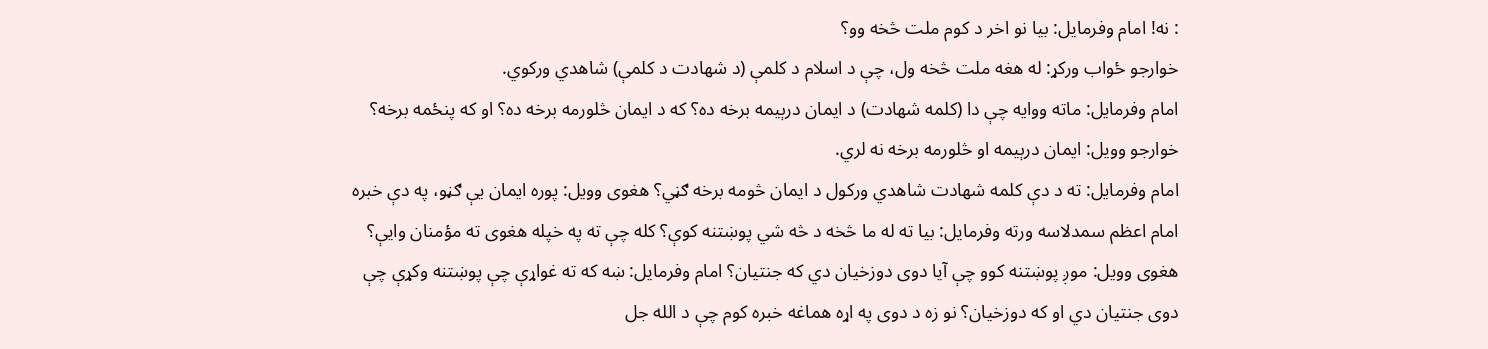: نه! امام وفرمایل: بیا نو اخر د کوم ملت څخه وو؟
خوارجو ځواب ورکړ: له هغه ملت څخه ول، چې د اسلام د کلمې (د شهادت د کلمې) شاهدي ورکوي.
امام وفرمایل: ماته ووایه چې دا (کلمه شهادت) د ايمان درېیمه برخه ده؟ که د ایمان څلورمه برخه ده؟ او که پنځمه برخه؟
خوارجو وویل: ایمان درېیمه او څلورمه برخه نه لري.
امام وفرمايل: ته د دې کلمه شهادت شاهدي ورکول د ايمان څومه برخه ګڼي؟ هغوی وويل: پوره ايمان یې ګڼو، په دې خبره امام اعظم سمدلاسه ورته وفرمایل: بيا ته له ما څخه د څه شي پوښتنه کوې؟ کله چې ته په خپله هغوی ته مؤمنان وایې؟
هغوی وویل: موږ پوښتنه کوو چې آیا دوی دوزخيان دي که جنتيان؟ امام وفرمایل: ښه که ته غواړې چې پوښتنه وکړې چې دوی جنتيان دي او که دوزخيان؟ نو زه د دوی په اړه هماغه خبره کوم چې د الله جل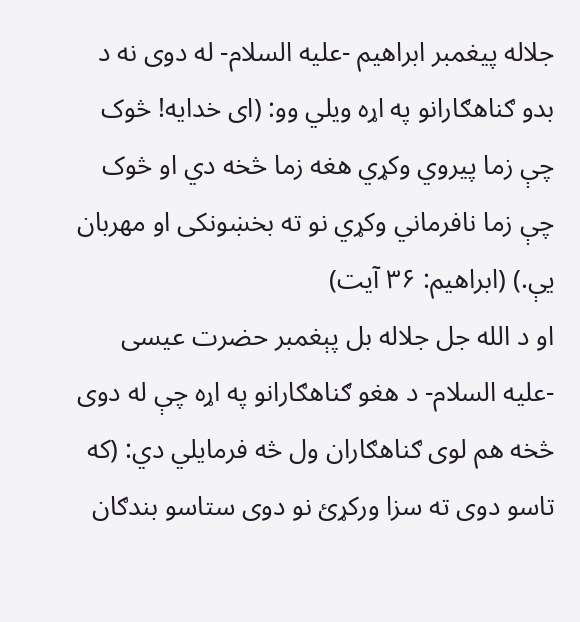جلاله پیغمبر ابراهیم -علیه السلام- له دوی نه د بدو ګناهګارانو په اړه ویلي وو: (ای خدایه! څوک چې زما پیروي وکړي هغه زما څخه دي او څوک چې زما نافرماني وکړي نو ته بخښونکی او مهربان یې.) (ابراهیم: ۳۶ آیت)
او د الله جل جلاله بل پېغمبر حضرت عیسی -علیه السلام- د هغو ګناهګارانو په اړه چې له دوی څخه هم لوی ګناهګاران ول څه فرمایلي دي: (که تاسو دوی ته سزا ورکړئ نو دوی ستاسو بندګان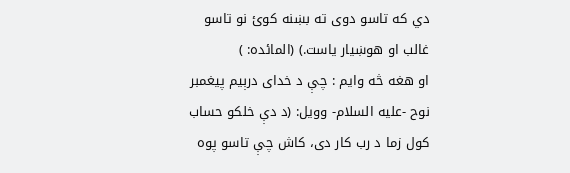دي که تاسو دوی ته بښنه کوئ نو تاسو غالب او هوښیار یاست.) (المائده: )
او هغه څه وايم : چې د خدای درېیم پیغمبر نوح -علیه السلام- وویل: (د دې خلکو حساب کول زما د رب کار دی، کاش چې تاسو پوه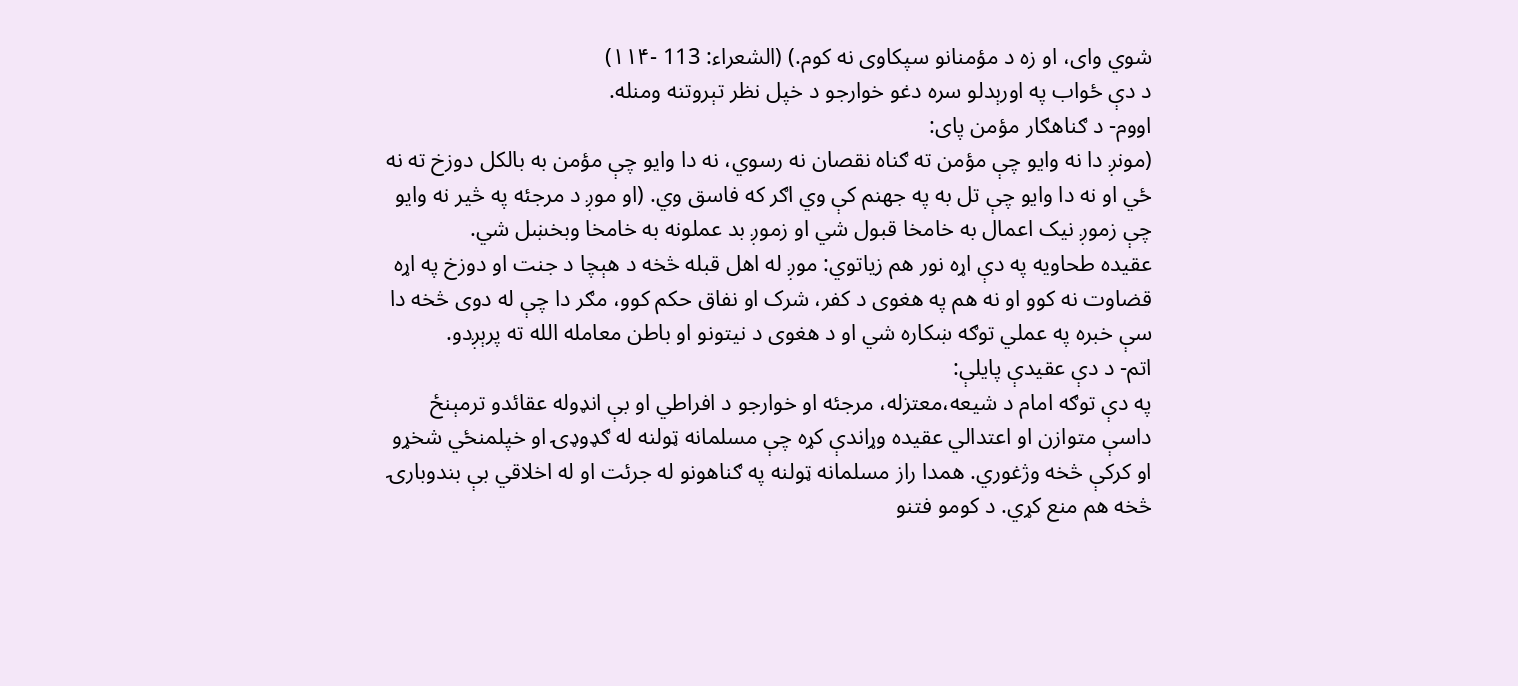شوي وای، او زه د مؤمنانو سپکاوی نه کوم.) (الشعراء: 113 -۱۱۴)
د دې ځواب په اورېدلو سره دغو خوارجو د خپل نظر تېروتنه ومنله.
اووم- د ګناهګار مؤمن پای:
(مونږ دا نه وایو چې مؤمن ته ګناه نقصان نه رسوي، نه دا وایو چې مؤمن به بالکل دوزخ ته نه ځي او نه دا وایو چې تل به په جهنم کې وي اګر که فاسق وي. (او موږ د مرجئه په څیر نه وایو چې زموږ نیک اعمال به خامخا قبول شي او زموږ بد عملونه به خامخا وبخښل شي.
عقیده طحاویه په دې اړه نور هم زیاتوي: موږ له اهل قبله څخه د هېچا د جنت او دوزخ په اړه قضاوت نه کوو او نه هم په هغوی د کفر، شرک او نفاق حکم کوو، مګر دا چې له دوی څخه دا سې خبره په عملي توګه ښکاره شي او د هغوی د نيتونو او باطن معامله الله ته پرېږدو.
اتم- د دې عقیدې پایلې:
په دې توګه امام د شيعه،معتزله، مرجئه او خوارجو د افراطي او بې انډوله عقائدو ترمېنځ داسې متوازن او اعتدالي عقيده وړاندې کړه چې مسلمانه ټولنه له ګډوډۍ او خپلمنځي شخړو او کرکې څخه وژغوري. همدا راز مسلمانه ټولنه په ګناهونو له جرئت او له اخلاقي بې بندوبارۍ څخه هم منع کړي. د کومو فتنو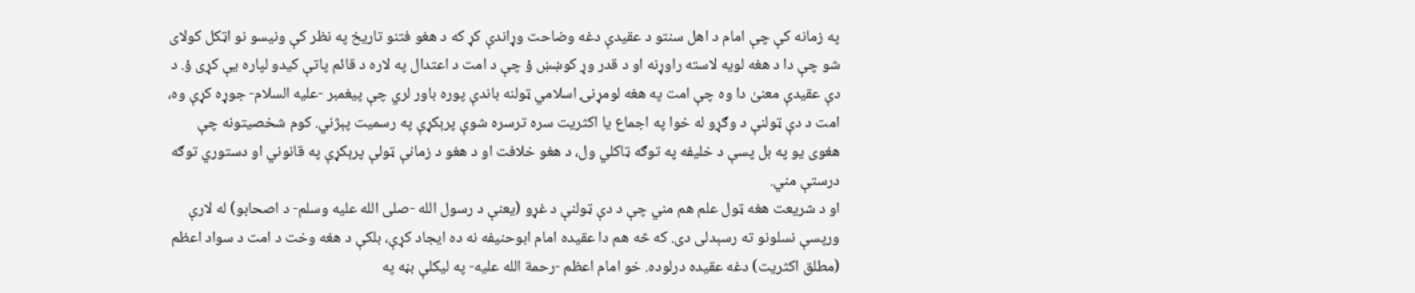په زمانه کې چې امام د اهل سنتو د عقیدې دغه وضاحت وړاندې کړ که د هغو فتنو تاریخ په نظر کې ونیسو نو اټکل کولای شو چې دا د هغه لویه لاسته راوړنه او د قدر وړ کوښښ ؤ چې د امت د اعتدال په لاره د قائم پاتې کیدو لپاره يې کړی ؤ. د دې عقیدې معنیٰ دا وه چې امت په هغه لومړنۍ اسلامي ټولنه باندې پوره باور لري چې پیغمبر -علیه السلام- جوړه کړې وه، امت د دې ټولنې د وګړو له خوا په اجماع یا اکثریت سره ترسره شوې پرېکړې په رسمیت پېژني. کوم شخصيتونه چې هغوی يو په بل پسې د خليفه په توګه ټاکلي ول، د هغو خلافت او د هغو د زمانې ټولې پرېکړې په قانوني او دستوري توګه درستې مني.
او د شريعت هغه ټول علم هم مني چې د دې ټولنې د غړو (يعنې د رسول الله -صلی الله عليه وسلم- د اصحابو) له لارې ورپسې نسلونو ته رسېدلی دی. که څه هم دا عقیده امام ابوحنیفه نه ده ایجاد کړې، بلکې د هغه وخت د امت د سواد اعظم (مطلق اکثريت) دغه عقیده درلوده. خو امام اعظم -رحمة الله عليه- په لیکلې بڼه په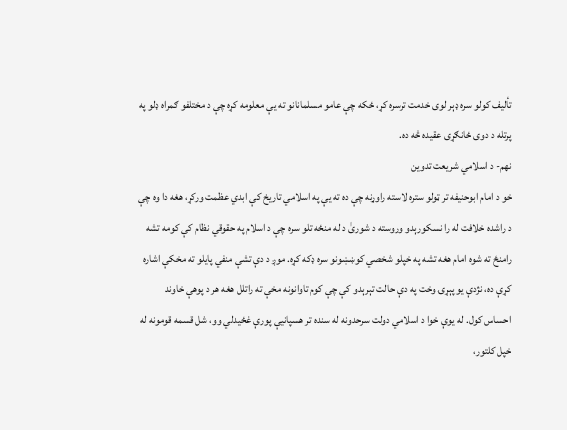تألیف کولو سره ډېر لوی خدمت ترسره کړ، ځکه چې عامو مسلمانانو ته یې معلومه کړه چې د مختلفو ګمراه ډلو په پرتله د دوی ځانګړی عقیده څه ده.
نهم- د اسلامي شریعت تدوین
خو د امام ابوحنيفه تر ټولو ستره لاسته راوړنه چې ده ته يې په اسلامي تاريخ کې ابدي عظمت ورکړ، هغه دا وه چې د راشده خلافت له را نسکورېدو وروسته د شوریٰ د له منځه تلو سره چې د اسلام په حقوقي نظام کې کومه تشه رامنځ ته شوه امام هغه تشه په خپلو شخصي کوښښونو سره ډکه کړه. موږ د دې تشې منفي پايلو ته مخکې اشاره کړې ده، نژدې يو پېړۍ وخت په دې حالت تېرېدو کې چې کوم تاوانونه مخې ته راتلل هغه هر د پوهې خاوند احساس کول. له یوې خوا د اسلامي دولت سرحدونه له سنده تر هسپانیې پورې غځیدلي وو، شل قسمه قومونه له خپل کلتور،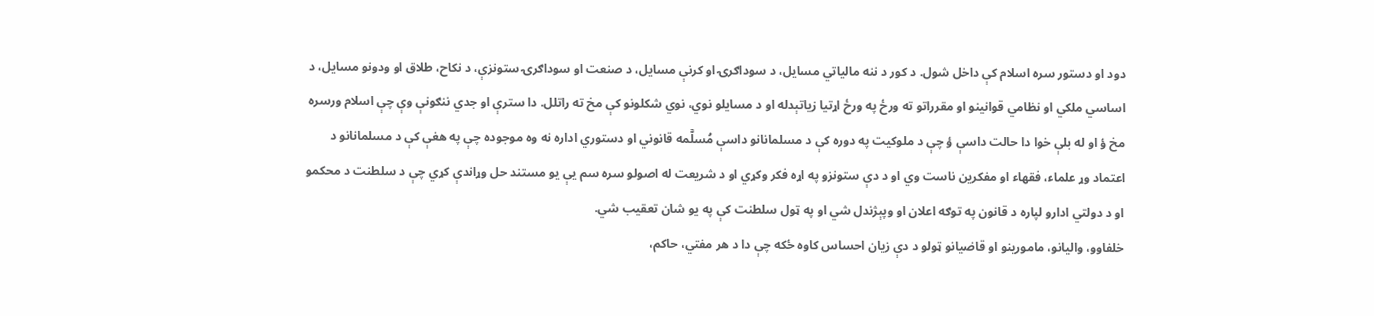دود او دستور سره اسلام کې داخل شول. د کور د ننه مالیاتي مسایل، د سوداګرۍ او کرنې مسایل، د صنعت او سوداګرۍ ستونزې، د نکاح، طلاق او ودونو مسایل، د اساسي ملکي او نظامي قوانینو او مقرراتو ته ورځ په ورځ اړتيا زیاتېدله او د مسایلو نوي، نوي شکلونو کې مخ ته راتلل. دا سترې او جدي ننګونې وې چې اسلام ورسره مخ ؤ او له بلې خوا دا حالت داسې ؤ چې د ملوکيت په دوره کې د مسلمانانو داسې مُسلّٙمه قانوني او دستوري اداره نه وه موجوده چې په هغې کې د مسلمانانو د اعتماد وړ علماء، فقهاء او مفکرین ناست وي او د دې ستونزو په اړه فکر وکړي او د شریعت له اصولو سره سم یې یو مستند حل وړاندې کړي چې د سلطنت د محکمو او د دولتي ادارو لپاره د قانون په توګه اعلان او وپېژندل شي او په ټول سلطنت کې په يو شان تعقیب شي.
خلفاوو، واليانو، مامورینو او قاضیانو ټولو د دې زیان احساس کاوه ځکه چې دا د هر مفتي، حاکم،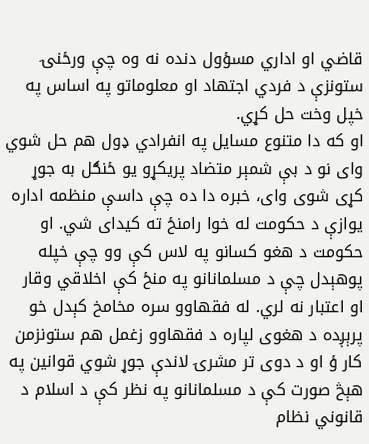قاضي او اداري مسؤول دنده نه وه چې ورځنۍ ستونزې د فردي اجتهاد او معلوماتو په اساس په خپل وخت حل کړي.
او که دا متنوع مسایل په انفرادي ډول هم حل شوي وای نو د بې شمېر متضاد پریکړو یو ځنګل به جوړ کړی شوی وای، خبره دا ده چې داسې منظمه اداره یوازې د حکومت له خوا رامنځ ته کیدای شي. او حکومت د هغو کسانو په لاس کې وو چې خپله پوهېدل چې د مسلمانانو په منځ کې اخلاقي وقار او اعتبار نه لري. له فقهاوو سره مخامخ کېدل خو پرېږده د هغوی لپاره د فقهاوو زغمل هم ستونزمن کار ؤ او د دوی تر مشرۍ لاندې جوړ شوي قوانین په هېڅ صورت کې د مسلمانانو په نظر کې د اسلام د قانوني نظام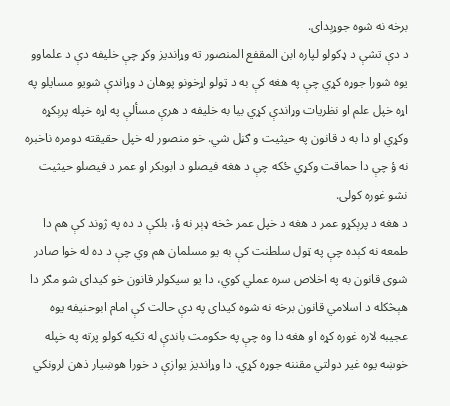برخه نه شوه جوړېدای.
د دې تشې د ډکولو لپاره ابن المقفع المنصور ته وړاندیز وکړ چې خلیفه دې د علماوو یوه شورا جوړه کړي چې په هغه کې به د ټولو اړخونو پوهان د وړاندې شویو مسایلو په اړه خپل علم او نظریات وړاندې کړي بیا به خلیفه د هرې مسألې په اړه خپله پرېکړه وکړي او دا به د قانون په حيثيت و ګڼل شي. خو منصور له خپل حقیقته دومره ناخبره نه ؤ چې دا حماقت وکړي ځکه چې د هغه فیصلو د ابوبکر او عمر د فیصلو حيثيت نشو غوره کولی.
د هغه د پرېکړو عمر د هغه د خپل عمر څخه ډېر نه ؤ، بلکې د ده په ژوند کې هم دا طمعه نه کېده چې په ټول سلطنت کې به یو مسلمان هم وي چې د ده له خوا صادر شوی قانون به په اخلاص سره عملي کوي، دا یو سیکولر قانون خو کیدای شو مګر دا هېڅکله د اسلامي قانون برخه نه شوه کیدای په دې حالت کې امام ابوحنیفه یوه عجیبه لاره غوره کړه او هغه دا وه چې په حکومت باندې له تکیه کولو پرته په خپله خوښه یوه غیر دولتي مقننه جوړه کړي. دا وړاندیز یوازې د خورا هوښیار ذهن لرونکي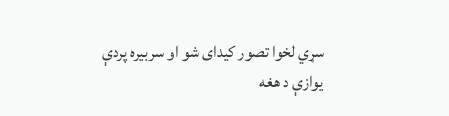سړي لخوا تصور کیدای شو او سربیره پردې یوازې د هغه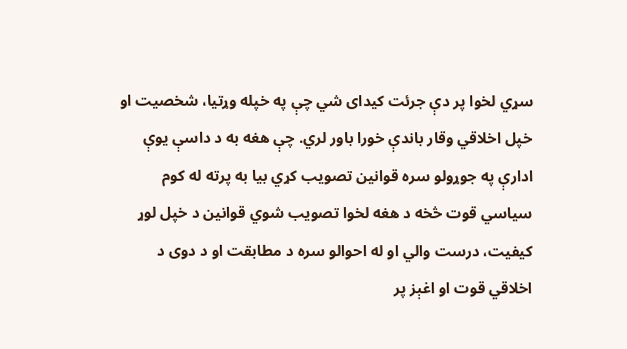سړي لخوا پر دې جرئت کیدای شي چې په خپله وړتیا، شخصیت او خپل اخلاقي وقار باندې خورا باور لري. چې هغه به د داسې یوې ادارې په جوړولو سره قوانین تصویب کړي بیا به پرته له کوم سیاسي قوت څخه د هغه لخوا تصویب شوي قوانین د خپل لوړ کیفیت، درست والي او له احوالو سره د مطابقت او د دوی د اخلاقي قوت او اغېز پر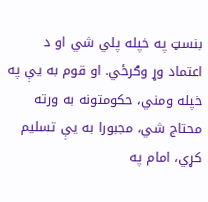بنسټ په خپله پلي شي او د اعتماد وړ وګرځي. او قوم به يې په خپله ومني، حکومتونه به ورته محتاج شي، مجبورا به يې تسليم کړي، امام په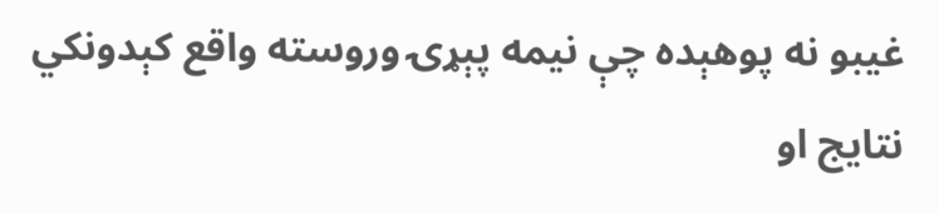غيبو نه پوهېده چې نيمه پېړۍ وروسته واقع کېدونکي نتایج او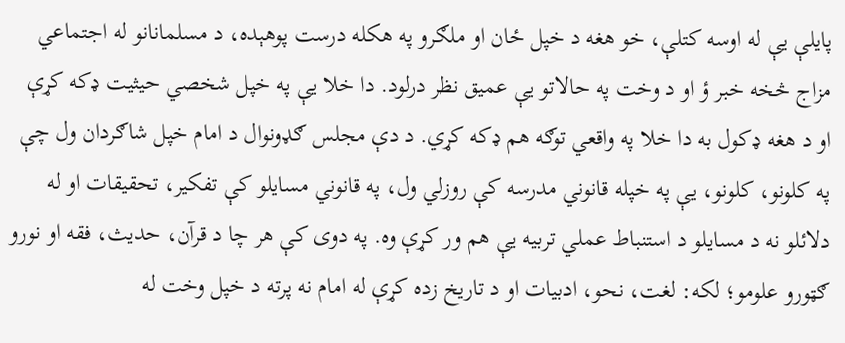پايلې يې له اوسه کتلې، خو هغه د خپل ځان او ملګرو په هکله درست پوهېده، د مسلمانانو له اجتماعي مزاج څخه خبر ؤ او د وخت په حالاتو يې عميق نظر درلود. دا خلا یې په خپل شخصي حيثيت ډکه کړې او د هغه ډکول به دا خلا په واقعي توګه هم ډکه کړي. د دې مجلس ګډونوال د امام خپل شاګردان ول چې په کلونو، کلونو، يې په خپله قانوني مدرسه کې روزلي ول، په قانوني مسایلو کې تفکير، تحقیقات او له دلائلو نه د مسایلو د استنباط عملي تربيه يې هم ور کړې وه. په دوی کې هر چا د قرآن، حدیث، فقه او نورو ګټورو علومو؛ لکه: لغت، نحو، ادبیات او د تاریخ زده کړې له امام نه پرته د خپل وخت له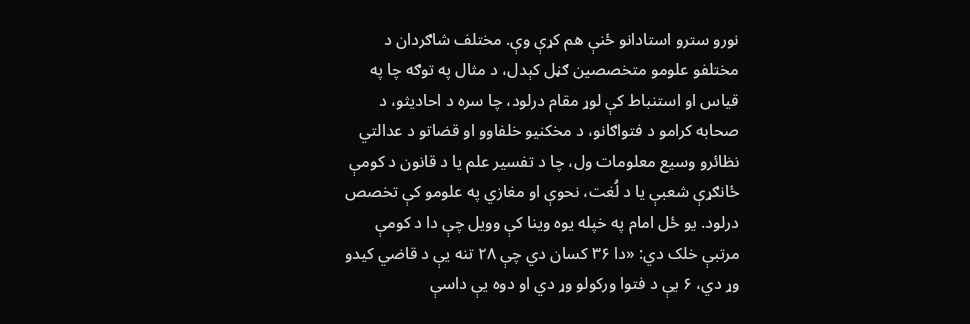نورو سترو استادانو ځنې هم کړې وې. مختلف شاګردان د مختلفو علومو متخصصين ګڼل کېدل، د مثال په توګه چا په قياس او استنباط کې لوړ مقام درلود، چا سره د احاديثو، د صحابه کرامو د فتواګانو، د مخکنيو خلفاوو او قضاتو د عدالتي نظائرو وسيع معلومات ول، چا د تفسير علم يا د قانون د کومې ځانګړې شعبې يا د لُغت، نحوې او مغازي په علومو کې تخصص درلود. یو ځل امام په خپله یوه وینا کې وویل چې دا د کومې مرتبې خلک دي: «دا ۳۶ کسان دي چې ۲۸ تنه یې د قاضي کیدو وړ دي، ۶ یې د فتوا ورکولو وړ دي او دوه یې داسې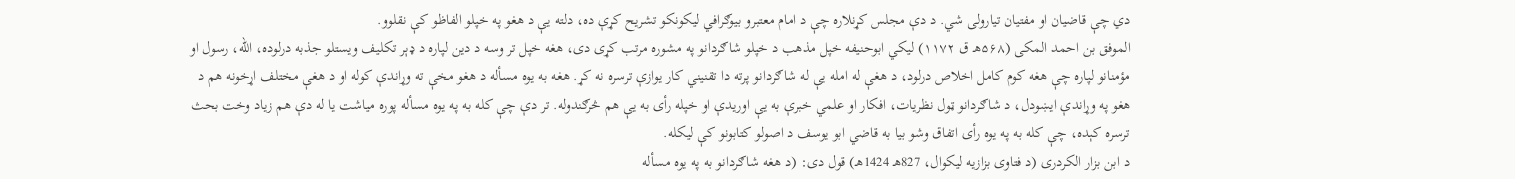دي چې قاضیان او مفتیان تيارولی شي. د دې مجلس کړنلاره چې د امام معتبرو بیوګرافي لیکونکو تشريح کړې ده، دلته یې د هغو په خپلو الفاظو کې نقلوو.
الموفق بن احمد المکی (۵۶۸هـ ق ۱۱۷۲) لیکي ابوحنيفه خپل مذهب د خپلو شاګردانو په مشوره مرتب کړی دی، هغه خپل تر وسه د دین لپاره د ډېر تکليف ويستلو جذبه درلوده، الله، رسول او مؤمنانو لپاره چې هغه کوم کامل اخلاص درلود، د هغې له امله يې له شاګردانو پرته دا تقنيني کار يوازې ترسره نه کړ. هغه به يوه مسأله د هغو مخې ته وړاندې کوله او د هغې مختلف اړخونه هم د هغو په وړاندې ايښودل، د شاګردانو ټول نظريات، افکار او علمي خبرې به يې اوریدې او خپله رأی به يې هم څرګندوله. تر دې چې کله به په يوه مسأله پوره مياشت يا له دې هم زیاد وخت بحث ترسره کېده، چې کله به په يوه رأی اتفاق وشو بيا به قاضي ابو يوسف د اصولو کتابونو کې ليکله.
د ابن بزار الکردری (د فتاوی بزازیه لیکوال، 827هـ 1424هـ) قول دی: (د هغه شاګردانو به په یوه مسأله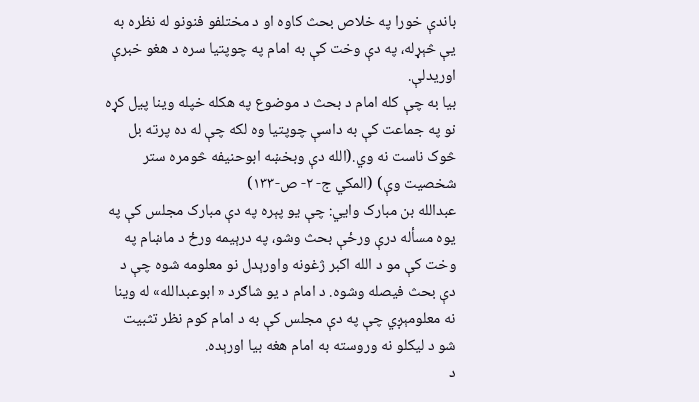باندې خورا په خلاص بحث کاوه او د مختلفو فنونو له نظره به یې څېړله، په دې وخت کې به امام په چوپتیا سره د هغو خبرې اوریدلې.
بیا به چې کله امام د بحث د موضوع په هکله خپله وینا پیل کړه نو په جماعت کې به داسې چوپتیا وه لکه چې له ده پرته بل څوک ناست نه وي.(الله دې وبخښه ابوحنيفه څومره ستر شخصيت وې) (المکي ج- ۲- ص-۱۳۳)
عبدالله بن مبارک وايي: چې يو پېره په دې مبارک مجلس کې په يوه مسأله درې ورځې بحث وشو، په درېیمه ورځ د ماښام په وخت کې مو د الله اکبر ژغونه واورېدل نو معلومه شوه چې د دې بحث فيصله وشوه. د امام د يو شاګرد « ابوعبدالله» له وينا نه معلومېږي چې په دې مجلس کې به د امام کوم نظر تثبيت شو د ليکلو نه وروسته به امام هغه بيا اورېده.
د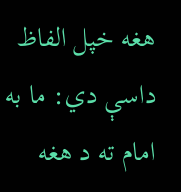هغه خپل الفاظ داسې دي: ما به امام ته د هغه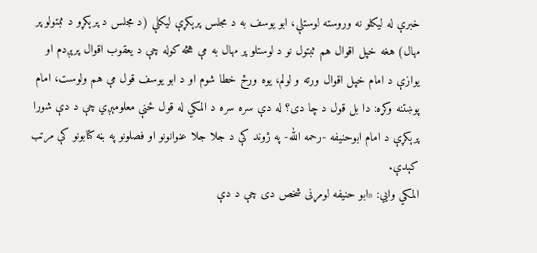خبرې له ليکلو نه وروسته لوستلې، ابو يوسف به د مجلس پرېکړې ليکلې (د مجلس د پرېکړو د ثبتولو پر مهال) هغه خپل اقوال هم ثبتول نو د لوستلو پر مهال به مې هڅه کوله چې د يعقوب اقوال پرېږدم او یوازې د امام خپل اقوال ورته و لولم، یوه ورځ خطا شوم او د ابو يوسف قول مې هم ولوست، امام پوښتنه وکړه: دا بل قول د چا دی؟ له دې سره سره د المکي له قول ځنې معلومېږي چې د دې شورا پرېکړې د امام ابوحنيفه -رحمه الله- په ژوند کې د جلا جلا عنوانونو او فصلونو په بڼه کتابونو کې مرتب کېدې.
المکي وايي: «ابو حنيفه لومړنی شخص دی چې د دې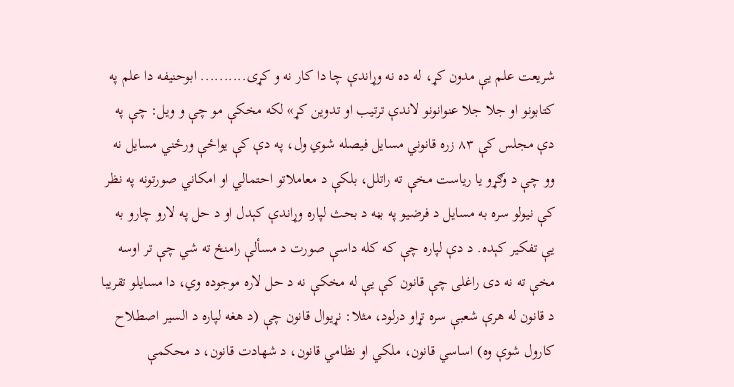شريعت علم يې مدون کړ، له ده نه وړاندې چا دا کار نه و کړی.......... ابوحنيفه دا علم په کتابونو او جلا جلا عنوانونو لاندې ترتيب او تدوين کړ» لکه مخکې مو چې و ويل: چې په دې مجلس کې ۸۳ زره قانوني مسایل فيصله شوي ول، په دې کې يواځې ورځني مسایل نه وو چې د وګړو يا رياست مخې ته راتلل، بلکې د معاملاتو احتمالي او امکاني صورتونه په نظر کې نيولو سره به مسایل د فرضيو په بڼه د بحث لپاره وړاندې کېدل او د حل په لارو چارو به يې تفکير کېده. د دې لپاره چې که کله داسې صورت د مسألې رامنځ ته شي چې تر اوسه مخې ته نه دی راغلی چې قانون کې يې له مخکې نه د حل لاره موجوده وي، دا مسایلو تقريبا د قانون له هرې شعبې سره تړاو درلود، مثلا: نړیوال قانون چې (د هغه لپاره د السیر اصطلاح کارول شوې وه) اساسي قانون، ملکي او نظامي قانون، د شهادت قانون، د محکمې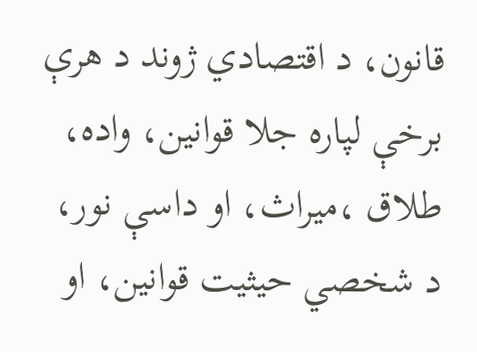قانون، د اقتصادي ژوند د هرې برخې لپاره جلا قوانین، واده، طلاق ،میراث، او داسې نور، د شخصي حیثیت قوانین، او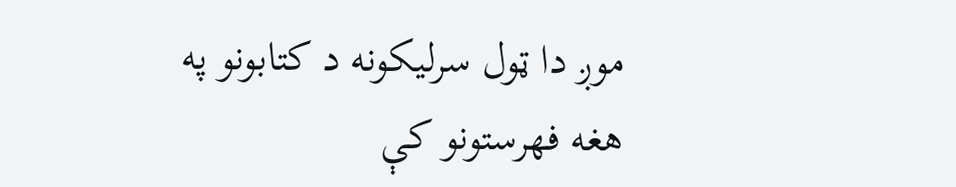موږ دا ټول سرلیکونه د کتابونو په هغه فهرستونو کې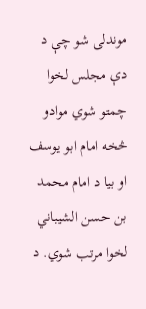موندلی شو چې د دې مجلس لخوا چمتو شوي موادو څخه امام ابو یوسف او بیا د امام محمد بن حسن الشیباني لخوا مرتب شوي. د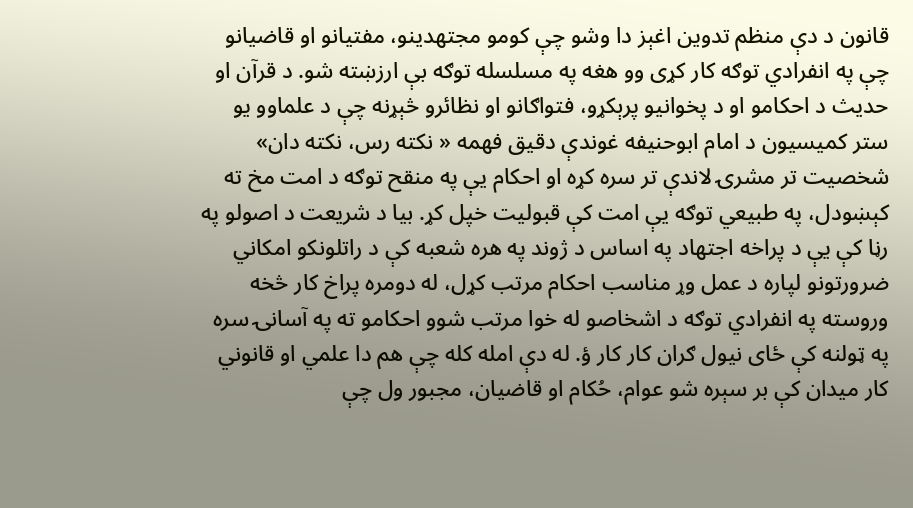قانون د دې منظم تدوين اغېز دا وشو چې کومو مجتهدينو، مفتیانو او قاضیانو چې په انفرادي توګه کار کړی وو هغه په مسلسله توګه بې ارزښته شو. د قرآن او حديث د احکامو او د پخوانيو پرېکړو، فتواګانو او نظائرو څېړنه چې د علماوو يو ستر کميسيون د امام ابوحنيفه غوندې دقيق فهمه « نکته رس، نکته دان» شخصيت تر مشرۍ لاندې تر سره کړه او احکام يې په منقح توګه د امت مخ ته کېښودل، په طبيعي توګه يې امت کې قبولیت خپل کړ. بيا د شريعت د اصولو په رڼا کې يې د پراخه اجتهاد په اساس د ژوند په هره شعبه کې د راتلونکو امکاني ضرورتونو لپاره د عمل وړ مناسب احکام مرتب کړل، له دومره پراخ کار څخه وروسته په انفرادي توګه د اشخاصو له خوا مرتب شوو احکامو ته په آسانۍ سره په ټولنه کې ځای نيول ګران کار کار ؤ. له دې امله کله چې هم دا علمي او قانوني کار ميدان کې بر سېره شو عوام، حُکام او قاضيان، مجبور ول چې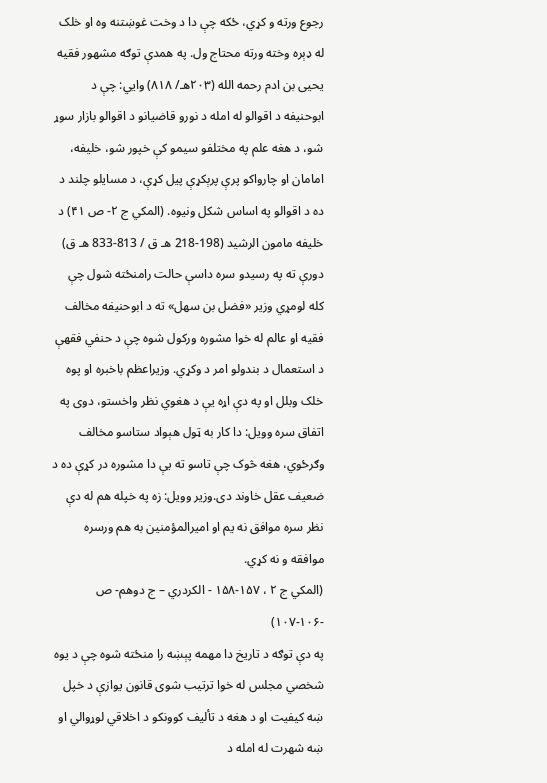رجوع ورته و کړي، ځکه چې دا د وخت غوښتنه وه او خلک له ډېره وخته ورته محتاج ول. په همدې توګه مشهور فقیه یحیی بن ادم رحمه الله (۲۰۳هـ/ ۸۱۸) وايي: چې د ابوحنیفه د اقوالو له امله د نورو قاضیانو د اقوالو بازار سوړ شو، د هغه علم په مختلفو سیمو کې خپور شو، خلیفه، امامان او چارواکو پرې پرېکړې پیل کړې، د مسايلو چلند د ده د اقوالو په اساس شکل ونيوه. (المکي ج ۲- ص ۴۱) د خليفه مامون الرشيد (198-218 هـ ق / 813-833 هـ ق) دورې ته په رسيدو سره داسې حالت رامنځته شول چې کله لومړي وزير «فضل بن سهل» ته د ابوحنيفه مخالف فقيه او عالم له خوا مشوره ورکول شوه چې د حنفي فقهې د استعمال د بندولو امر د وکړي. وزيراعظم باخبره او پوه خلک وبلل او په دې اړه يې د هغوي نظر واخستو، دوی په اتفاق سره وویل: دا کار به ټول هېواد ستاسو مخالف وګرځوي، هغه څوک چې تاسو ته یې دا مشوره در کړې ده د ضعیف عقل خاوند دی.وزیر وویل: زه په خپله هم له دې نظر سره موافق نه یم او امیرالمؤمنین به هم ورسره موافقه و نه کړي.
(المکي ج ۲ ، ۱۵۷-۱۵۸ - الکردري – ج دوهم- ص -۱۰۶-۱۰۷)
په دې توګه د تاریخ دا مهمه پېښه را منځته شوه چې د یوه شخصي مجلس له خوا ترتیب شوی قانون یوازې د خپل ښه کيفيت او د هغه د تألیف کوونکو د اخلاقي لوړوالي او ښه شهرت له امله د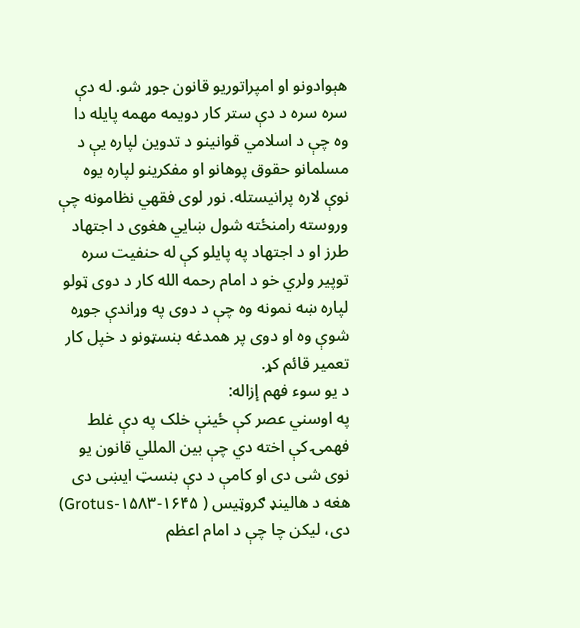هېوادونو او امپراتوریو قانون جوړ شو. له دې سره سره د دې ستر کار دویمه مهمه پایله دا وه چې د اسلامي قوانینو د تدوین لپاره یې د مسلمانو حقوق پوهانو او مفکرینو لپاره یوه نوې لاره پرانیستله. نور لوی فقهي نظامونه چې وروسته رامنځته شول ښايي هغوی د اجتهاد طرز او د اجتهاد په پایلو کې له حنفيت سره توپیر ولري خو د امام رحمه الله کار د دوی ټولو لپاره ښه نمونه وه چې د دوی په وړاندې جوړه شوې وه او دوی پر همدغه بنسټونو د خپل کار تعمير قائم کړ.
د يو سوء فهم إزاله:
په اوسني عصر کې ځينې خلک په دې غلط فهمۍ کې اخته دي چې بين المللي قانون يو نوی شی دی او کامې د دې بنسټ ايښی دی هغه د هالينډ ګروټيس ( Grotus-۱۵۸۳-۱۶۴۵) دی، ليکن چا چې د امام اعظم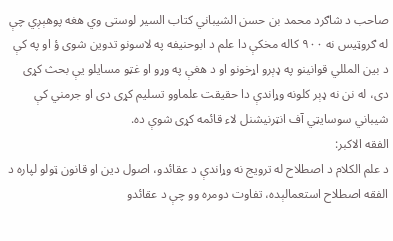صاحب د شاګرد محمد بن حسن الشيباني کتاب السير لوستی وي هغه پوهېږي چې له ګروټيس نه ۹۰۰ کاله مخکې دا علم د ابوحنيفه په لاسونو تدوين شوی ؤ او په کې د بين المللي قوانينو په ډېرو اړخونو او د هغې په وړو او غټو مسایلو يې بحث کړی دی، له نن نه ډېر کلونه وړاندې دا حقيقت علماوو تسليم کړی دی او جرمني کې شيباني سوسايټي آف انټرنيشنل لاء قائمه کړی شوې ده.
الفقه الاکبر:
د علم الکلام د اصطلاح له ترويج نه وړاندې د عقائدو، اصول دين او قانون ټولو لپاره د الفقه اصطلاح استعمالېده، تفاوت دومره وو چې د عقائدو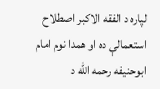لپاره د الفقه الاکبر اصطلاح استعمالې ده او همدا نوم امام ابوحنيفه رحمه الله د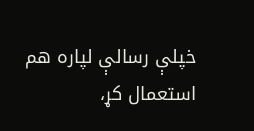خپلې رسالې لپاره هم استعمال کړ،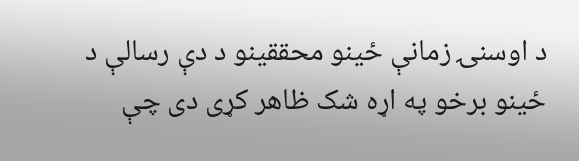د اوسنۍ زمانې ځينو محققينو د دې رسالې د ځينو برخو په اړه شک ظاهر کړی دی چې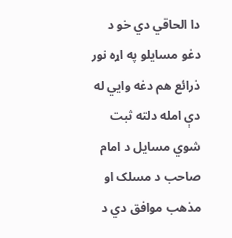دا الحاقي دي خو د دغو مسایلو په اړه نور ذرائع هم دغه وايي له دې امله دلته ثبت شوي مسایل د امام صاحب د مسلک او مذهب موافق دي د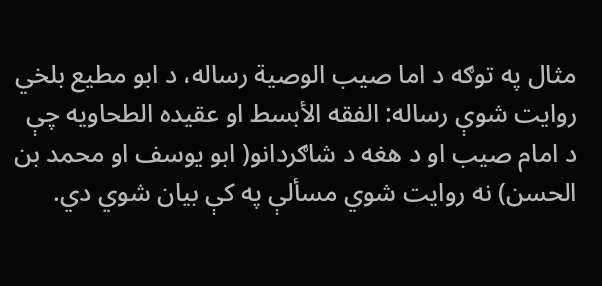مثال په توګه د اما صيب الوصية رساله، د ابو مطيع بلخي روايت شوې رساله: الفقه الأبسط او عقيده الطحاويه چې د امام صیب او د هغه د شاګردانو( ابو يوسف او محمد بن الحسن) نه روايت شوي مسألې په کې بيان شوي دي.